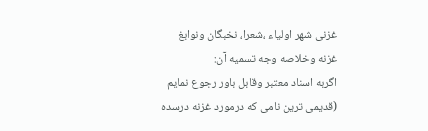غزنی شهر اولیاء ،شعرا، نخبگان ونوابغ
غزنه وخلاصه وجه تسمیه آن:
اگربه اسناد معتبر وقابل باور رجوع نمایم (قدیمی ترین نامی که درمورد غزنه درسده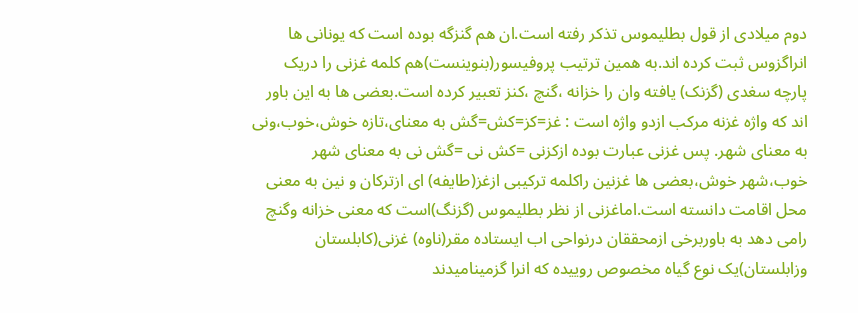دوم میلادی از قول بطلیموس تذکر رفته است.ان هم گنزگه بوده است که یونانی ها انراگزوس ثبت کرده اند.به همین ترتیب پروفیسور(بنوینست)هم کلمه غزنی را دریک پارچه سغدی (گزنک) یافته وان را خزانه ،گنچ ،کنز تعبیر کرده است.بعضی ها به این باور اند که واژه غزنه مرکب ازدو واژه است : غز=کز=کش=گش به معنای،تازه خوش،خوب،ونی به معنای شهر. پس غزنی عبارت بوده ازکزنی =کش نی =گش نی به معنای شهر خوب،شهر خوش،بعضی ها غزنین راکلمه ترکیبی ازغز(طایفه) ای ازترکان و نین به معنی محل اقامت دانسته است.اماغزنی از نظر بطلیموس (گزنگ)است که معنی خزانه وگنچ رامی دهد به باوربرخی ازمحققان درنواحی اب ایستاده مقر(ناوه) غزنی(کابلستان وزابلستان)یک نوع گیاه مخصوص روییده که انرا گزمینامیدند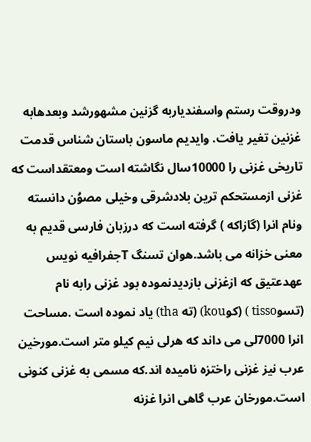ودروقت رستم واسفندیاربه گزنین مشهورشد وبعدهابه غزنین تغیر یافت. وایدیم ماسون باستان شناس قدمت تاریخی غزنی را 10000سال نگاشته است ومعتقداست که غزنی ازمستحکم ترین بلادشرقی وخیلی مصوُن دانسته ونام انرا (گازاکه ) گرفته است که درزبان فارسی قدیم به معنی خزانه می باشد.هوان تسنگ Tجفرافیه نویس عهدعتیق که ازغزنی بازدیدنموده بود غزنی رابه نام (تسوtisso ) (کوkou) (ته tha) یاد نموده است .مساحت انرا 7000لی می داند که هرلی نیم کیلو متر است.مورخین عرب نیز غزنی راختزه نامیده اند.که مسمی به غزنی کنونی است.مورخان عرب گاهی انرا غزنه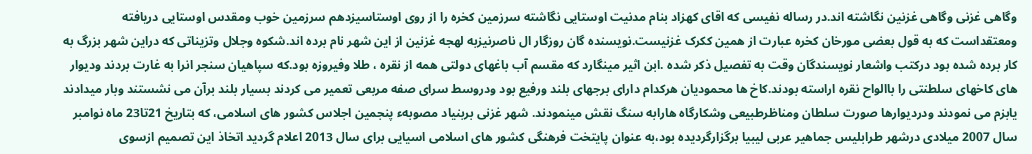وگاهی غزنی وگاهی غزنین نگاشته اند.در رساله نفیسی که اقای کهزاد بنام مدنیت اوستایی نگاشته سرزمین کخره را از روی اوستاسیزدهم سرزمین خوب ومقدس اوستایی دریافته ومعتقداست که به قول بعضی مورخان کخره عبارت از همین ککرک غزنیست.نویسنده گان روزگار ال ناصرنیزبه لهجه غزنین از این شهر نام برده اند.شکوه وجلال وتزیناتی که دراین شهر بزرگ به کار برده شده بود درکتب واشعار نویسندگان وقت به تفصیل ذکر شده .ابن اثیر مینگارد که مقسم آب باغهای دولتی همه از نقره ، طلا وفیروزه بود.که سپاهیان سنجر انرا به غارت بردند ودیوار های کاخهای سلطنتی را باالواح نقره اراسته بودند.کاخ ها محمودیان هرکدام دارای برجهای بلند ورفیع بود ودروسط سرای صفه مربعی تعمیر می کردند بسیار بلند برآن می نشستند وبار میدادند یابزم می نمودند ودردیوارها صورت سلطان ومناظرطبیعی وشکارگاه هارابه سنگ نقش مینمودند. شهر غزنی بربنیاد مصوبهء پنجمین اجلاس کشور های اسلامی، که بتاریخ 21تا23 ماه نوامبر سال 2007 میلادی درشهر طرابلیس جماهیر عربی لیبیا برگزارگردیده بود،به عنوان پایتخت فرهنگی کشور های اسلامی اسیایی برای سال 2013 اعلام گردید اتخاذ این تصمیم ازسوی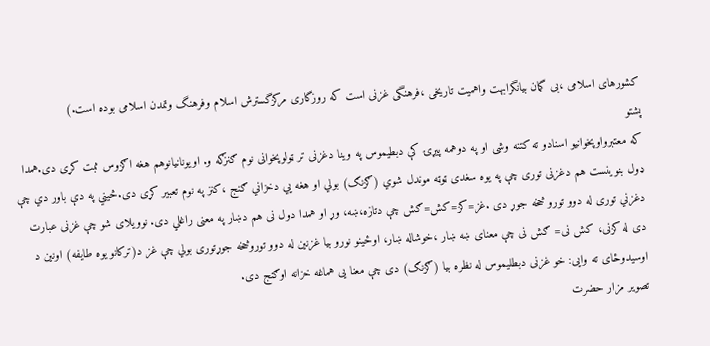کشورهای اسلامی ،بی گمان بیانگرابهت واهمیت تاریخی ،فرهنگی غزنی است که روزگاری مرکزگسترش اسلام وفرهنگ وتمدن اسلامی بوده است.)
پشتو
که معتبرواوپخوانیو اسنادو ته کتنه وشی او په دوهمه پیړۍ کې دبطیموس په وینا دغزنی تر ټولوپخوانی نوم ګنزګه و. اویونانیانوهم هغه اګزوس ثبت کړی دی.همدا ډول بنوینست هم دغزنی توری چې په یوه سغدی ټوټه موندل شوي (ګزنګ) بولي او هغه يي دخزاني ګنج ،کنز په نوم تعبیر کړی دی.څیني په دې باور دي چې دغزني توری له دوو تورو څخه جوړ دی .غز=کز=کش=ګش چې دتازه،ښه، وړ او همدا دول نی هم دښار په معنی راغلي دی. نوویلای شو چې غزنی عبارت دی له کزنی، کش نی= ګش نی چې معنای ښه ښار ،خوشاله ښار، اوځینو نورو بیا غزنین له دوو توروڅخه جوړتوری بولي چې غز د(ترکانو یوه طایفه) اونین د اوسیدوځای ته وایی: خو غزنی دبطلیموس له نظره بیا (ګزنګ) دی چې معنا یی هماغه خزانه اوګنج دی.
تصویر مزار حضرت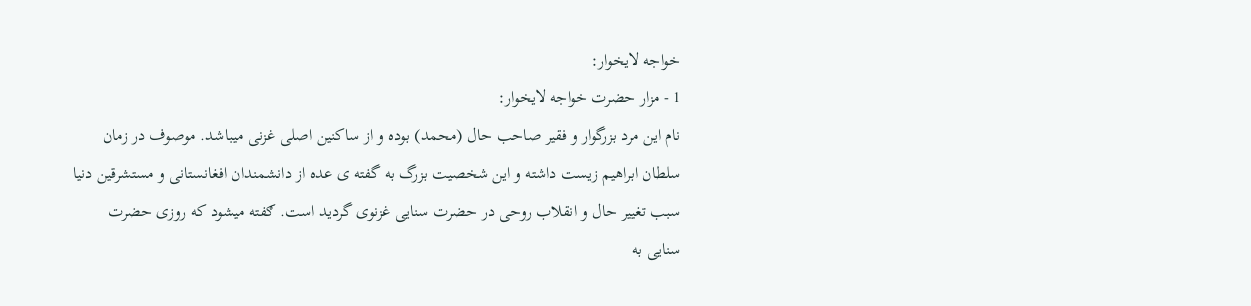خواجه لایخوار:
1 - مزار حضرت خواجه لایخوار:
نام این مرد بزرگوار و فقیر صاحب حال (محمد) بوده و از ساکنین اصلی غزنی میباشد. موصوف در زمان سلطان ابراهیم زیست داشته و این شخصیت بزرگ به گفته ی عده از دانشمندان افغانستانی و مستشرقین دنیا سبب تغییر حال و انقلاب روحی در حضرت سنایی غزنوی گردید است. ګفته میشود که روزی حضرت سنایی به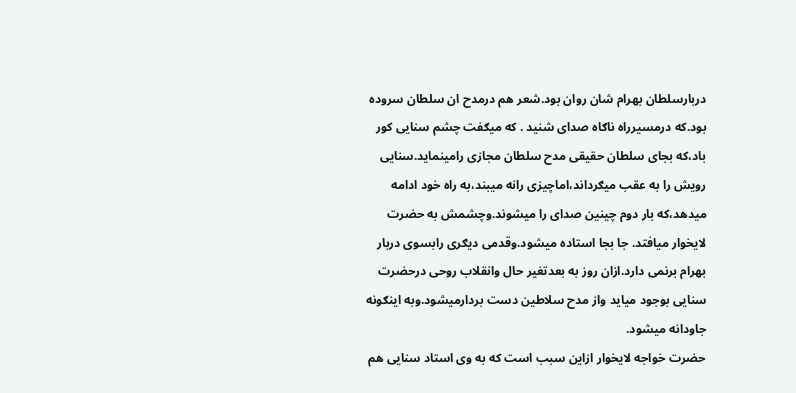دربارسلطان بهرام شان روان بود.شعر هم درمدح ان سلطان سروده بود.که درمسیرراه ناګاه صدای شنید . که میګفت چشم سنایی کور باد،که بجای سلطان حقیقی مدح سلطان مجازی رامینماید.سنایی رویش را به عقب میګرداند،اماچیزی رانه میبند،به راه خود ادامه میدهد،که بار دوم چینین صدای را میشوند.وچشمش به حضرت لایخوار میافتد. جا بجا استاده میشود.وقدمی دیګری رابسوی دربار بهرام برنمی دارد.ازان روز به بعدتغیر حال وانقلاب روحی درحضرت سنایی بوجود میاید واز مدح سلاطین دست بردارمیشود.وبه اینګونه جاودانه میشود.
حضرت خواجه لایخوار ازاین سبب است که به وی استاد سنایی هم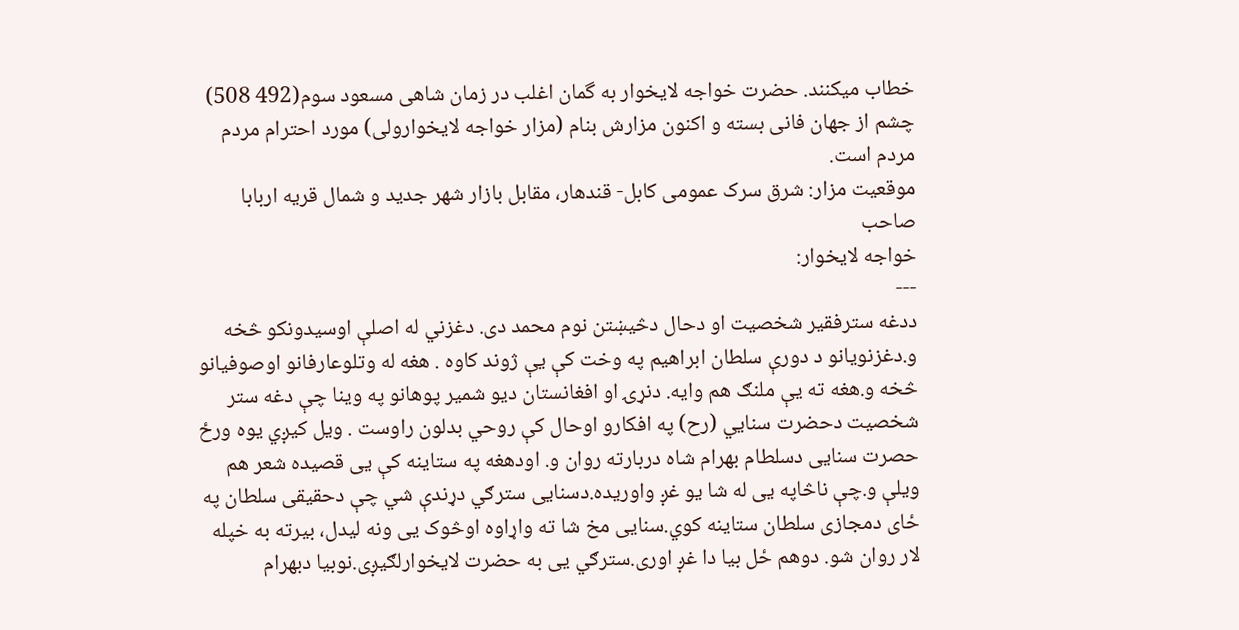خطاب میکنند. حضرت خواجه لایخوار به گمان اغلب در زمان شاهی مسعود سوم(492 508) چشم از جهان فانی بسته و اکنون مزارش بنام (مزار خواجه لایخوارولی) مورد احترام مردم مردم است.
موقعیت مزار: شرق سرک عمومی کابل- قندهار، مقابل بازار شهر جدید و شمال قریه اربابا صاحب
خواجه لايخوار:
---
ددغه سترفقير شخصيت او دحال دڅيښتن نوم محمد دى. دغزني له اصلې اوسيدونکو څخه و.دغزنويانو د دورې سلطان ابراهيم په وخت كې يې ژوند كاوه . هغه له وتلوعارفانو اوصوفيانو څخه و.هغه ته يې ملنګ هم وايه. دنړۍ او افغانستان ديو شمير پوهانو په وينا چې دغه ستر شخصيت دحضرت سنايي (رح) په افکارو اوحال کې روحي بدلون راوست . ویل کیږي یوه ورځ حصرت سنایی دسلطام بهرام شاه دربارته روان و. اودهغه په ستاینه کې یی قصیده شعر هم ویلې و.چې ناڅاپه یی له شا یو غږ واوریده.دسنایی سترګي دړندې شي چې دحقیقی سلطان په ځای دمجازی سلطان ستاینه کوي.سنایی مخ شا ته واړاوه اوڅوک یی ونه لیدل، بیرته به خپله لار روان شو. دوهم ځل بیا دا غږ اوری.سترګي یی به حضرت لایخوارلګیږی.نوبیا دبهرام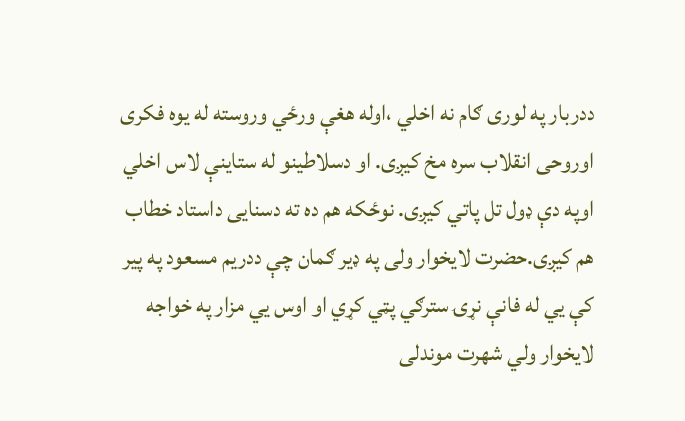ددربار په لوری ګام نه اخلي ،اوله هغې ورځي وروسته له یوه فکری اوروحی انقلاب سره مخ کیږی. او دسلاطینو له ستاینې لاس اخلي اوپه دې ډول تل پاتي کیږی. نوځکه هم ده ته دسنایی داستاد خطاب هم کیږی.حضرت لایخوار ولی په ډیر ګمان چې ددريم مسعود په پير کې يي له فانې نړۍ سترګي پټي کړي او اوس يي مزار په خواجه لايخوار ولي شهرت موندلى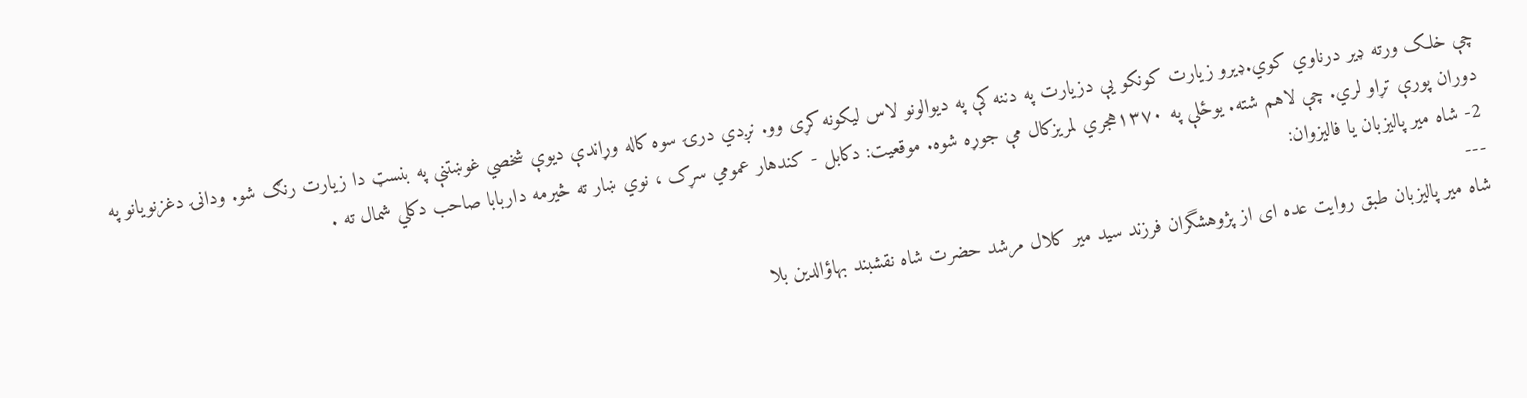چې خلک ورته ډير درناوي کوي.ډيرو زيارت كونكو يې دزيارت په دننه كې په ديوالونو لاس ليكونه كړى وو. نږدي درۍ سوه كاله وړاندې ديوې شخصي غوښتنې په بنسټ دا زيارت رنګ شو. ودانۍ دغزنويانو په دوران پورې تړاو لري. چې لاهم شته. يوځلې په ۱۳۷۰هجري لمريزكال مې جوړه شوه. موقعيت: دکابل - کندهار عمومي سړک ، نوي ښار ته څيرمه داربابا صاحب دکلي شمال ته .
2- شاه میر پالیزبان یا فالیزوان:
---
شاه میر پالیزبان طبق روایت عده ای از پژوهشگران فرزند سید میر کلال مرشد حضرت شاه نقشبند بهاؤالدین بلا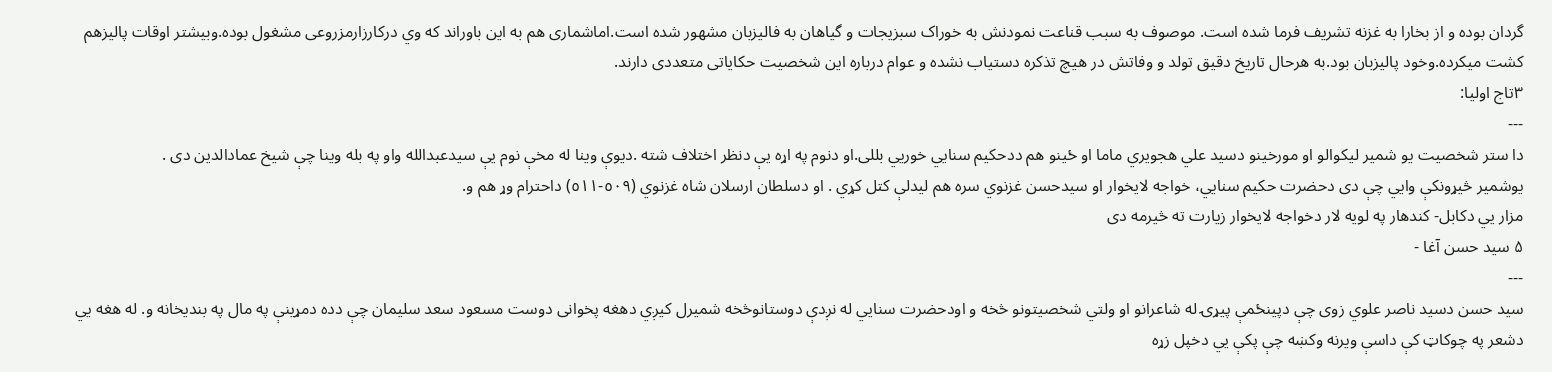گردان بوده و از بخارا به غزنه تشریف فرما شده است. موصوف به سبب قناعت نمودنش به خوراک سبزیجات و گیاهان به فالیزبان مشهور شده است.اماشماری هم به این باوراند که وي درکارزارمزروعی مشغول بوده.وبیشتر اوقات پالیزهم کشت میکرده.وخود پالیزبان بود.به هرحال تاریخ دقیق تولد و وفاتش در هیچ تذکره دستیاب نشده و عوام درباره این شخصیت حکایاتی متعددی دارند.
۳تاج اوليا:
---
دا ستر شخصيت يو شمير ليکوالو او مورخينو دسيد علي هجويري ماما او ځينو هم ددحکيم سنايي خوريي بللى.او دنوم په اړه يې دنظر اختلاف شته .ديوې وينا له مخې نوم يې سيدعبدالله واو په بله وينا چې شيخ عمادالدين دى .
يوشمير څيړونکې وايي چې دى دحضرت حکيم سنايي، خواجه لايخوار او سيدحسن غزنوي سره هم ليدلې کتل کړي . او دسلطان ارسلان شاه غزنوي (٥٠٩-٥١١) داحترام وړ هم و.
مزار يي دکابل- کندهار په لويه لار دخواجه لايخوار زيارت ته څيرمه دى
۵ سید حسن آغا -
---
سيد حسن دسيد ناصر علوي زوى چې دپينځمې پيړۍ له شاعرانو او ولتي شخصيتونو څخه و اودحضرت سنايي له نږدې دوستانوڅخه شميرل کيږي دهغه پخوانى دوست مسعود سعد سليمان چې دده دمړينې په مال په بنديخانه و. له هغه يي دشعر په چوکاټ کې داسې ويرنه وکښه چې پکې يي دخپل زړه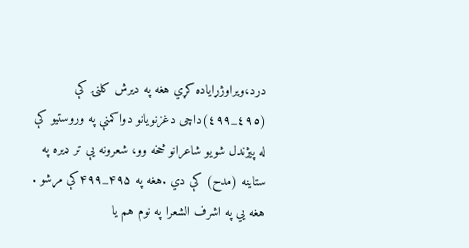درد،ويراوژړاياده کړي هغه په ديرش کلنۍ کې (٤٩٥_٤٩٩)داچی دغزنويانو دواكمنې په وروستيو كې له پيژندل شويو شاعرانو څخه وو، شعرونه يې تر ډيره په ستاينه (مدح) كې دي .هغه په ۴۹۵_۴۹۹كې مړشو . هغه يي په اشرف الشعرا په نوم هم يا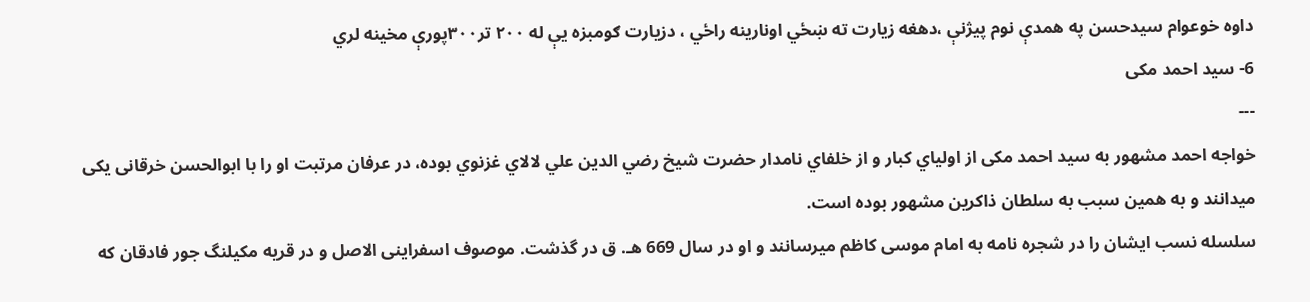داوه خوعوام سيدحسن په همدې نوم پيژنې ،دهغه زيارت ته ښځي اونارينه راځي ، دزيارت ګومبزه يې له ۲۰۰ تر۳۰۰پورې مخينه لري
6- سید احمد مکی
---
خواجه احمد مشهور به سيد احمد مكی از اولياي كبار و از خلفاي نامدار حضرت شيخ رضي الدين علي لالاي غزنوي بوده، در عرفان مرتبت او را با ابوالحسن خرقانی یکی میدانند و به همین سبب به سلطان ذاکرین مشهور بوده است.
سلسله نسب ایشان را در شجره نامه به امام موسی کاظم میرسانند و او در سال 669 هـ. ق در گذشت. موصوف اسفراینی الاصل و در قریه مکیلنگ جور فادقان که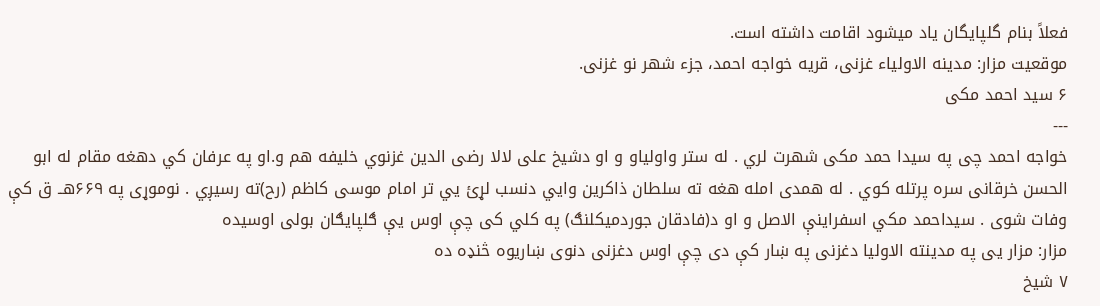فعلاً بنام گلپایگان یاد میشود اقامت داشته است.
موقعیت مزار: مدینه الاولیاء غزنی، قریه خواجه احمد، جزء شهر نو غزنی.
۶ سید احمد مکی
---
خواجه احمد چی په سیدا حمد مکی شهرت لري . له ستر واولیاو و او دشیخ علی لالا رضی الدین غزنوي خلیفه هم و.او په عرفان کي دهغه مقام له ابو الحسن خرقانی سره پرتله کوي . له همدی امله هغه ته سلطان ذاکرین وایي دنسب لړئ یي تر امام موسی کاظم (رح)ته رسیږي . نوموړی په ۶۶۹هــ ق کې وفات شوی . سیداحمد مکي اسفراینې الاصل و او د(فادقان جوردمیکلنګ) په کلي کی چې اوس یې ګلپایګان بولی اوسیده
مزار: مزار یی په مدینته الاولیا دغزنی په ښار کې دی چې اوس دغزنی دنوی ښاریوه څنډه ده
۷ شیخ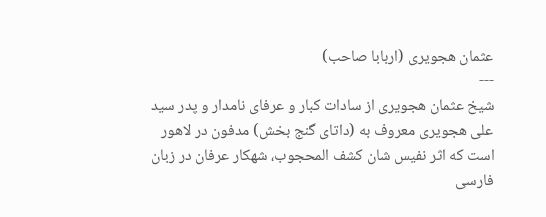عثمان هجویری (اربابا صاحب)
---
شیخ عثمان هجویری از سادات کبار و عرفای نامدار و پدر سید علی هجویری معروف به (داتای گنج بخش) مدفون در لاهور است که اثر نفیس شان کشف المحجوب، شهکار عرفان در زبان فارسی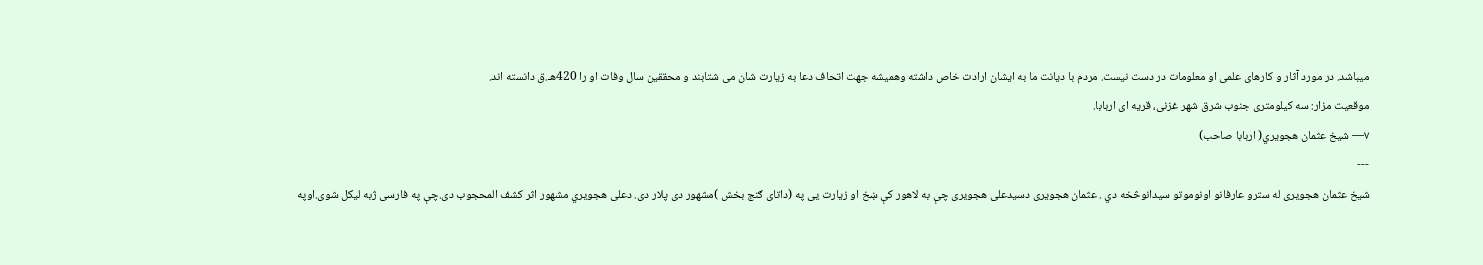میباشد. در مورد آثار و کارهای علمی او معلومات در دست نیست. مردم با دیانت ما به ایشان ارادت خاص داشته وهمیشه جهت اتحاف دعا به زیارت شان می شتابند و محققین سال وفات او را 420هـ.ق دانسته اند.
موقعیت مزار: سه کیلومتری جنوب شرق شهر غزنی، قریه ای اربابا.
۷— شیخ عثمان هجویري( اربابا صاحب)
---
شیخ عثمان هجویری له سترو عارفانو اونوموتو سیدانوڅخه دي . عثمان هجویری دسیدعلی هجویری چې به لاهور کې ښخ او زیارت یی په (داتای ګنج بخش )مشهور دی پلار دی. دعلی هجویري مشهور اثر کشف المحجوب دی.چې په فارسی ژبه لیکل شوی.اوپه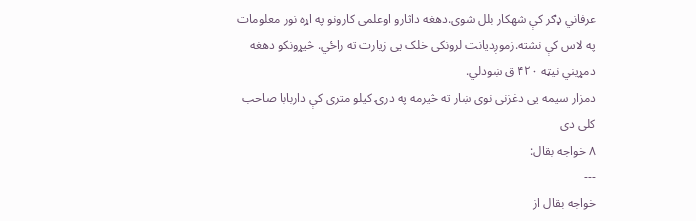عرفاني ډګر کې شهکار بلل شوی.دهغه داثارو اوعلمی کارونو په اړه نور معلومات په لاس کې نشته.زموږدیانت لرونکی خلک یی زیارت ته راځي. څیړونکو دهغه دمړیني نیټه ۴۲۰ ق ښودلي.
دمزار سیمه یی دغزنی نوی ښار ته څیرمه په درۍ کیلو متری کې داربابا صاحب کلی دی
۸ خواجه بقال:
---
خواجه بقال از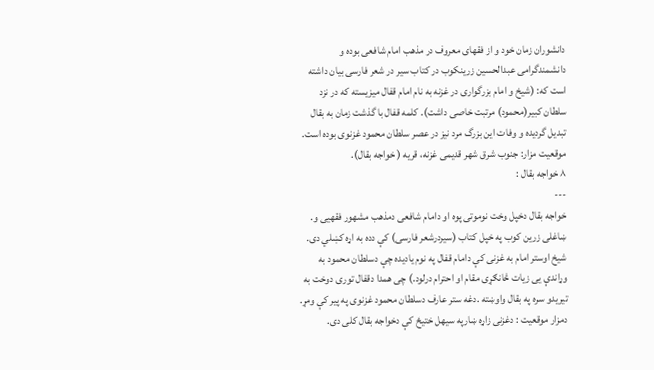دانشوران زمان خود و از فقهای معروف در مذهب امام شافعی بوده و دانشمندگرامی عبدالحسین زرینکوب در کتاب سیر در شعر فارسی بیان داشته است که: (شیخ و امام بزرگواری در غزنه به نام امام قفال میزیسته که در نزد سلطان کبیر(محمود) مرتبت خاصی داشت). کلمه قفال با گذشت زمان به بقال تبدیل گردیده و وفات این بزرگ مرد نیز در عصر سلطان محمود غزنوی بوده است.
موقعیت مزار: جنوب شرق شهر قدیمی غزنه، قریه ( خواجه بقال).
۸ خواجه بقال :
---
خواجه بقال دخپل وخت نوموتی پوه او دامام شافعی دمذهب مشهور فقهیی و. ښاغلی زرین کوب په خپل کتاب (سیردرشعر فارسی) کې دده به اړه کښلي دی. شیخ اوستر امام به غزنی کې دامام قفال په نوم یادیده چې دسلطان محمود به وړاندې یی زیات څانګړی مقام او احترام درلود.) چی همدا دقفال توری دوخت به تیریدو سره په بقال واوښته .دغه ستر عارف دسلطان محمود غزنوی په پیر کې ومړ.
دمزار موقعیت : دغزنی زاړه ښارپه سیهل ختیځ کې دخواجه بقال کلی دی.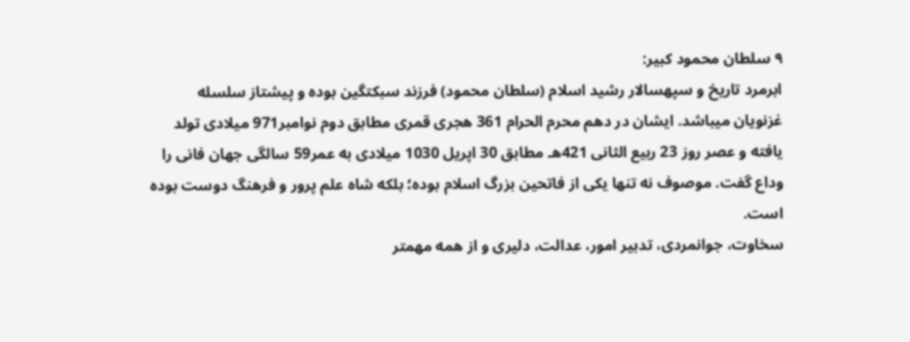۹ سلطان محمود کبیر:
ابرمرد تاریخ و سپهسالار رشید اسلام (سلطان محمود) فرزند سبکتگین بوده و پیشتاز سلسله غزنویان میباشد. ایشان در دهم محرم الحرام 361 هجری قمری مطابق دوم نوامبر971 میلادی تولد یافته و عصر روز 23 ربیع الثانی 421هـ مطابق 30 اپریل 1030 میلادی به عمر59 سالگی جهان فانی را وداع گفت. موصوف نه تنها یکی از فاتحین بزرگ اسلام بوده؛ بلکه شاه علم پرور و فرهنگ دوست بوده است.
سخاوت، جوانمردی، تدبیر امور، عدالت، دلیری و از همه مهمتر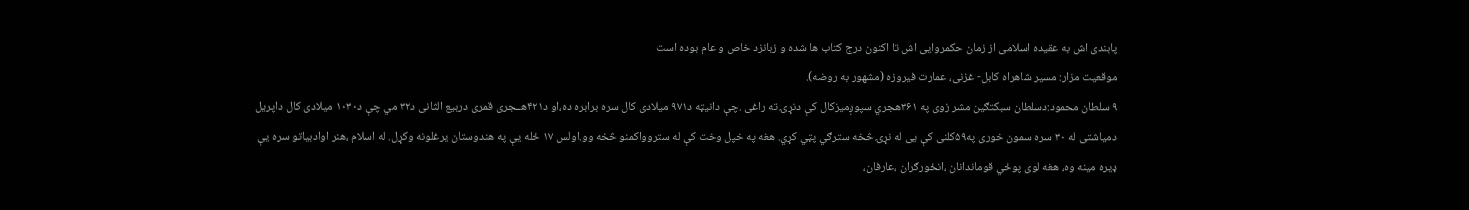پابندی اش به عقیده اسلامی از زمان حکمروایی اش تا اکنون درج کتاب ها شده و زبانزد خاص و عام بوده است
موقعیت مزار: مسیر شاهراه کابل- غزنی، عمارت فیروزه (مشهور به روضه).
۹ سلطان محمود:دسلطان سبكتګين مشر زوى په ۳۶۱هجري سپوږميزكال كې دنړۍ ته راغى .چې دانیټه د۹۷۱ میلادی کال سره برابره ده،او د۴۲۱هــجری قمری دربیع الثانی د۳۲ مي چې د۱۰۳۰ میلادی کال داپریل دمیاشتی له ۳۰ سره سمون خوری په۵۹کلنی کې یی له نړۍ څخه سترګي پټي کړي. هغه په خپل وخت كې له ستروواكمنو څخه وو.اولس ۱۷ ځله يې په هندوستان يرغلونه وكړل. له اسلام ،هنر اوادبياتو سره يې ډيره مينه وه، هغه لوى پوځي قوماندانان ،انځورګران ،عارفان،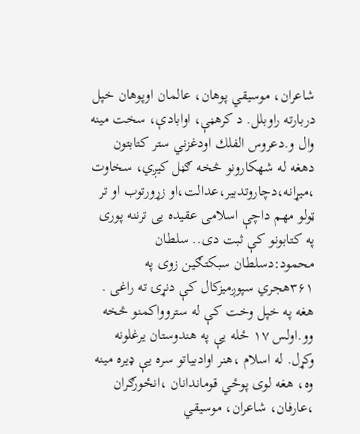شاعران، موسيقي پوهان، عالمان اوپوهان خپل دربارته راوبلل. د كرهڼې، اوابادې، سخت مينه وال و.دعروس الفلك اودغزني ستر كتابتون دهغه له شهكارونو څخه ګڼل كيږي، سخاوت ،میړانه،دچاروتدبیر،عدالت،او زړورتوب او تر ټولو مهم داچې اسلامی عقیده یی ترننه پوری په کتابونو کې ثبت دی.. سلطان محمود:دسلطان سبكتګين زوى په ۳۶۱هجري سپوږميزكال كې دنړۍ ته راغى . هغه په خپل وخت كې له ستروواكمنو څخه وو.اولس ۱۷ ځله يې په هندوستان يرغلونه وكړل. له اسلام ،هنر اوادبياتو سره يې ډيره مينه وه، هغه لوى پوځي قوماندانان ،انځورګران ،عارفان، شاعران، موسيقي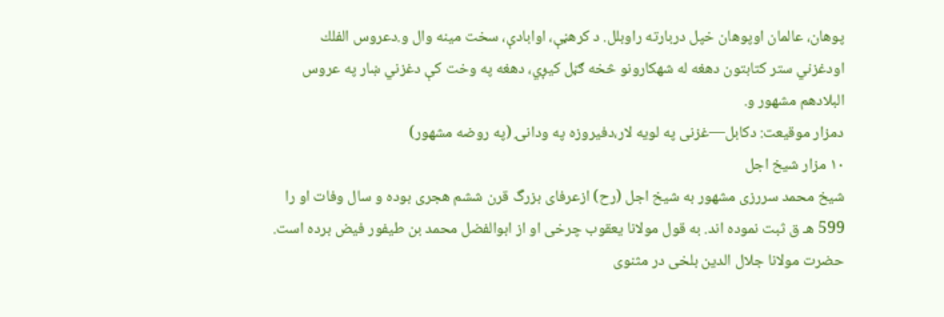پوهان، عالمان اوپوهان خپل دربارته راوبلل. د كرهڼې، اوابادې، سخت مينه وال و.دعروس الفلك اودغزني ستر كتابتون دهغه له شهكارونو څخه ګڼل كيږي، دهغه په وخت كې دغزني ښار په عروس البلادهم مشهور و.
دمزار موقیعت: دکابل—غزنی په لویه لار،دفیروزه په ودانۍ (په روضه مشهور)
۱۰ مزار شیخ اجل
شیخ محمد سررزی مشهور به شیخ اجل (رح) ازعرفای بزرگ قرن ششم هجری بوده و سال وفات او را 599 هـ ق ثبت نموده اند. به قول مولانا یعقوب چرخی او از ابوالفضل محمد بن طیفور فیض برده است. حضرت مولانا جلال الدین بلخی در مثنوی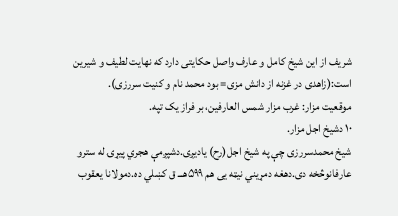شریف از این شیخ کامل و عارف واصل حکایتی دارد که نهایت لطیف و شیرین است:(زاهدی در غزنه از دانش مزی= بود محمد نام و کنیت سررزی).
موقعیت مزار: غرب مزار شمس العارفین، بر فراز یک تپه.
۱۰ دشیخ اجل مزار.
شیخ محمدسررزی چې په شیخ اجل(رح) یادیږی.دشپږمې هجري پیړۍ له سترو عارفانوڅخه دی.دهغه دمړیني نیټه یی هم ۵۹۹هـــ ق کښلي ده.دمولانا یعقوب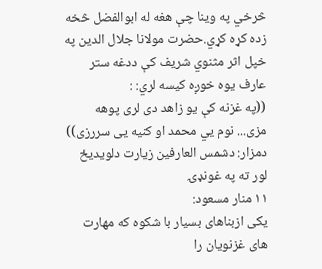څرخي په وینا چې هغه له ابوالفضل څخه زده کړه کړي.حضرت مولانا جلال الدین په خپل اثر مثنوي شریف کې ددغه ستر عارف یوه خوږه کیسه لري: :
((په غزنه کې یو زاهد دی لری پوهه مزی... نوم يي محمد او کنیه یی سررزی))
دمزار: دشمس العارفین زیارت دلویدیځ لور ته په غونډۍ
۱۱ منار مسعود:
یکی ازبناهای بسیار با شکوه که مهارت های غزنویان را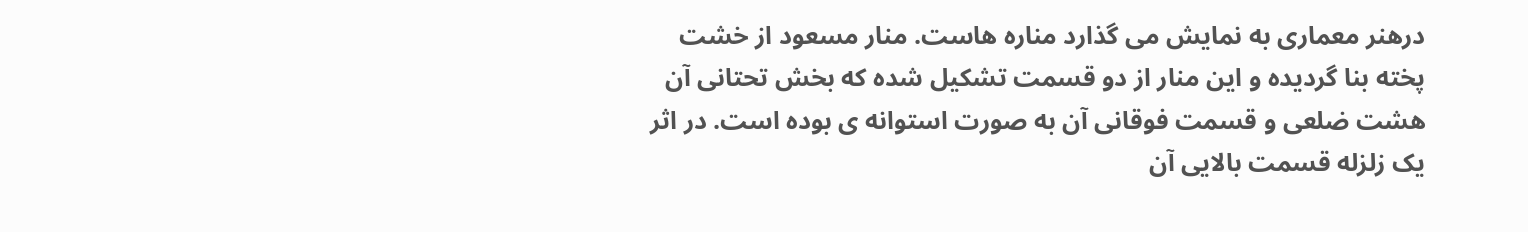درهنر معماری به نمایش می گذارد مناره هاست. منار مسعود از خشت پخته بنا گردیده و این منار از دو قسمت تشکیل شده که بخش تحتانی آن هشت ضلعی و قسمت فوقانی آن به صورت استوانه ی بوده است. در اثر یک زلزله قسمت بالایی آن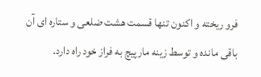فرو ریخته و اکنون تنها قسمت هشت ضلعی و ستاره ای آن باقی مانده و توسط زینه مارپیچ به فراز خود راه دارد.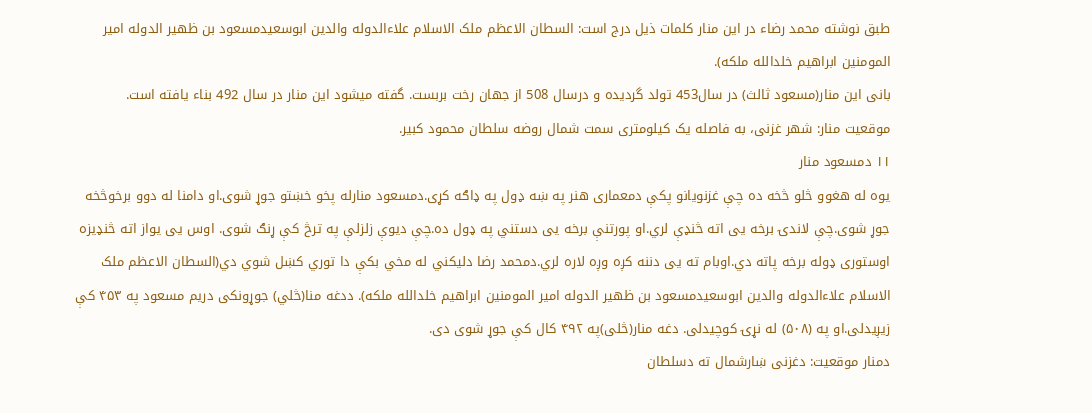طبق نوشته محمد رضاء در این منار کلمات ذیل درج است: السطان الاعظم ملک الاسلام علاءالدوله والدین ابوسعیدمسعود بن ظهیر الدوله امیر المومنین ابراهیم خلدالله ملکه).
بانی این منار(مسعود ثالث) در سال453 تولد گردیده و درسال 508 از جهان رخت بربست. گفته میشود این منار در سال 492 بناء یافته است.
موقعیت منار: شهر غزنی، به فاصله یک کیلومتری سمت شمال روضه سلطان محمود کبیر.
۱۱ دمسعود منار
یوه له هغوو څلو څخه ده چې غزنویانو پکې دمعماری هنر په ښه ډول په ډاګه کړی.دمسعود منارله پخو خښتو جوړ شوی.او دامنا له دوو برخوڅخه جوړ شوی.چې لاندۍ برخه یی اته څنډې لري.او پورتنې برخه یی دستني په ډول ده.چې دیوې زلزلې په ترڅ کې ړنګ شوی. اوس یی یواز اته څنډیزه اوستوری ډوله برخه پاته دي.اوبام ته یی دننه کږه وږه لاره لري.دمحمد رضا دلیکني له مخي بکې دا توري کښل شوي دي(السطان الاعظم ملک الاسلام علاءالدوله والدین ابوسعیدمسعود بن ظهیر الدوله امیر المومنین ابراهیم خلدالله ملکه). ددغه منا(څلي) جوړونکی دریم مسعود په ۴۵۳ کې زیږیدلی.او په (۵۰۸) له نړۍ کوچیدلی. دغه منار(څلی)په ۴۹۲ کال کې جوړ شوی دی.
دمنار موقعیت: دغزنی ښارشمال ته دسلطان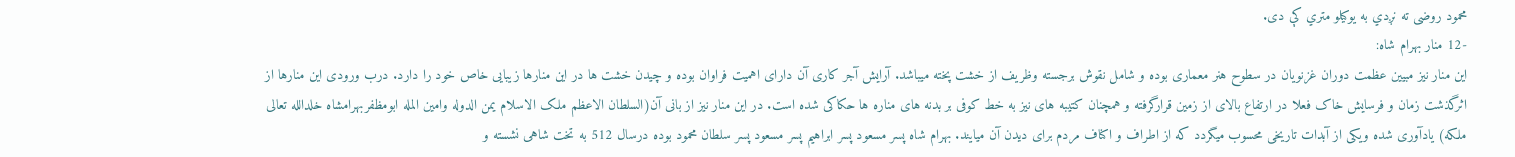محمود روضی ته نږدي به یوکیلو متري کې دی.
-12 منار بهرام شاه:
این منار نیز مبیین عظمت دوران غزنویان در سطوح هنر معماری بوده و شامل نقوش برجسته وظریف از خشت پخته میباشد. آرایش آجر کاری آن دارای اهمیت فراوان بوده و چیدن خشت ها در این منارها زیبایی خاص خود را دارد. درب ورودی این منارها از اثرگذشت زمان و فرسایش خاک فعلا در ارتفاع بالای از زمین قرارگرفته و همچنان کتیبه های نیز به خط کوفی بر بدنه های مناره ها حکاکی شده است. در این منار نیز از بانی آن(السلطان الاعظم ملک الاسلام یمن الدوله وامین المله ابومظفربهرامشاه خلدالله تعالی ملکه) یادآوری شده ویکی از آبدات تاریخی محسوب میگردد که از اطراف و اکناف مردم برای دیدن آن میایند. بهرام شاه پسر مسعود پسر ابراهیم پسر مسعود پسر سلطان محمود بوده درسال 512 به تخت شاهی نشسته و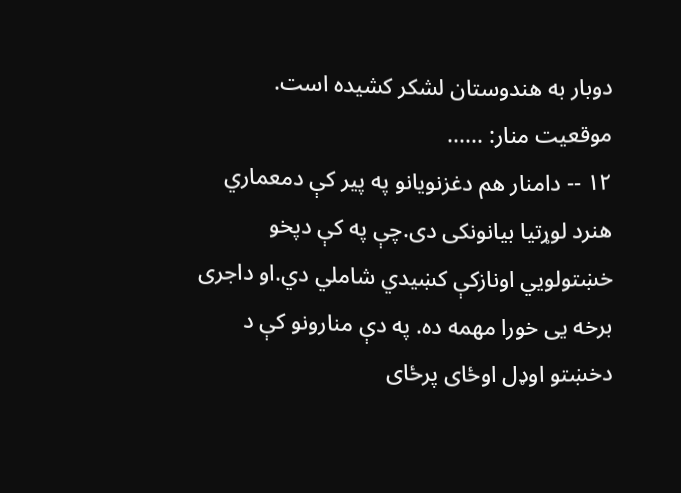دوبار به هندوستان لشکر کشیده است.
موقعیت منار: ......
۱۲ -- دامنار هم دغزنویانو په پیر کې دمعماري هنرد لوړتیا بیانونکی دی.چې په کې دپخو خښتولویي اونازکې کښیدي شاملي دي.او داجری برخه یی خورا مهمه ده. په دې منارونو کې د دخښتو اوډل اوځای پرځای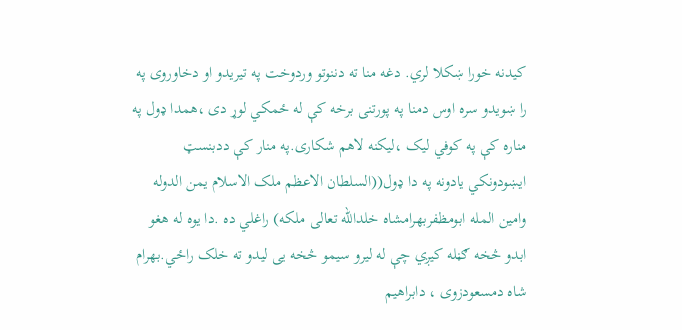کیدنه خورا ښکلا لري. دغه منا ته دننوتو وردوخت په تیریدو او دخاوروی په را ښویدو سره اوس دمنا په پورتنی برخه کې له ځمکي لوړ دی ،همدا ډول په مناره کې په کوفي لیک ،لیکنه لاهم شکاری.په منار کې ددبنسټ ایښودونکي یادونه په دا ډول((السلطان الاعظم ملک الاسلام یمن الدوله وامین المله ابومظفربهرامشاه خلدالله تعالی ملکه) راغلي ده .دا یوه له هغو ابدو څخه ګڼله کیږي چې له لیرو سیمو څخه یی لیدو ته خلک راځي.بهرام شاه دمسعودزوی ، دابراهیم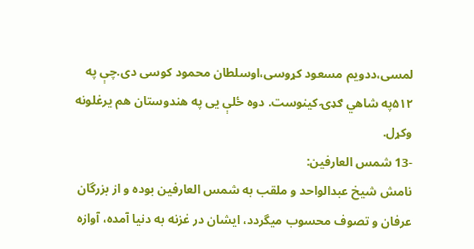لمسی،ددویم مسعود کړوسی،اوسلطان محمود کوسی دی.چې په ۵۱۲په شاهي ګډۍ کینوست. دوه ځلې یی په هندوستان هم یرغلونه وکړل.
-13 شمس العارفین:
نامش شیخ عبدالواحد و ملقب به شمس العارفین بوده و از بزرگان عرفان و تصوف محسوب میگردد، ایشان در غزنه به دنیا آمده، آوازه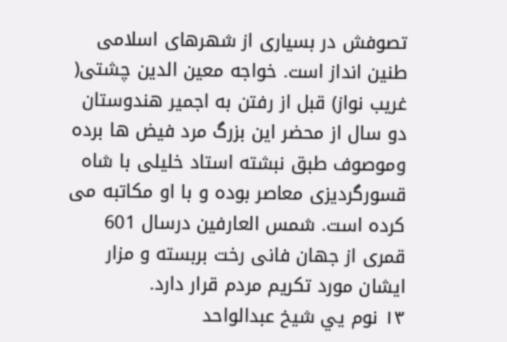تصوفش در بسیاری از شهرهای اسلامی طنین انداز است. خواجه معین الدین چشتی( غریب نواز) قبل از رفتن به اجمیر هندوستان دو سال از محضر این بزرگ مرد فیض ها برده وموصوف طبق نبشته استاد خلیلی با شاه قسورگردیزی معاصر بوده و با او مکاتبه می کرده است. شمس العارفین درسال 601 قمری از جهان فانی رخت بربسته و مزار ایشان مورد تکریم مردم قرار دارد.
۱۳ نوم يي شیخ عبدالواحد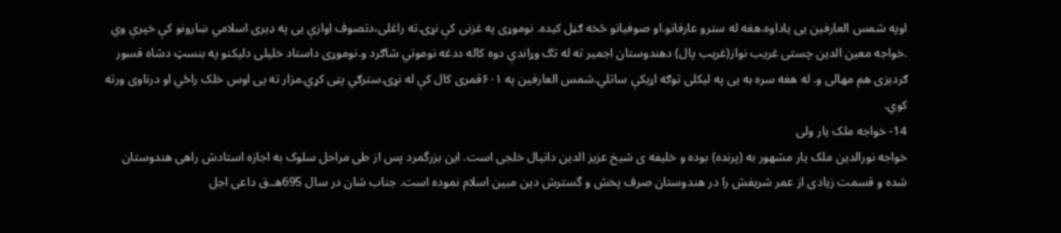اوپه شمس العارفین یی یاداوه.هغه له سترو عارفانو.او صوفیانو څخه ګڼل کیده. نوموړی په غزنی کې نړۍ ته راغلی،دتصوف اوازې یی په ډیری اسلامي ښارونو کې خپرې وي .خواجه معین الدین چستی غریب نواز(غریب پال) دهندوستان اجمیر ته له تګ وړاندې دوه کاله ددغه نوموتي شاګرد و.نوموړی داستاد خلیلی دلیکنو په بنسټ دشاه قسور ګردیزی هم مهالی و. له هغه سره به یی په لیکلی توګه اړیکې ساتلي.شمس العارفین په ۶۰۱قمری کال کې له نړۍ سترګي پټی کړي.مزار ته یی اوس خلک راځي او درناوی ورته کوي.
14- خواجه ملک یار ولی
خواجه نورالدین ملک یار مشهور به (پرنده) بوده و خلیفه ی شیخ عزیز الدین دانیال خلجی است. این بزرگمرد پس از طی مراحل سلوک به اجازه استادش راهی هندوستان شده و قسمت زیادی از عمر شریفش را در هندوستان صرف پخش و گسترش دین مبین اسلام نموده است. جناب شان در سال 695هـ.ق داعی اجل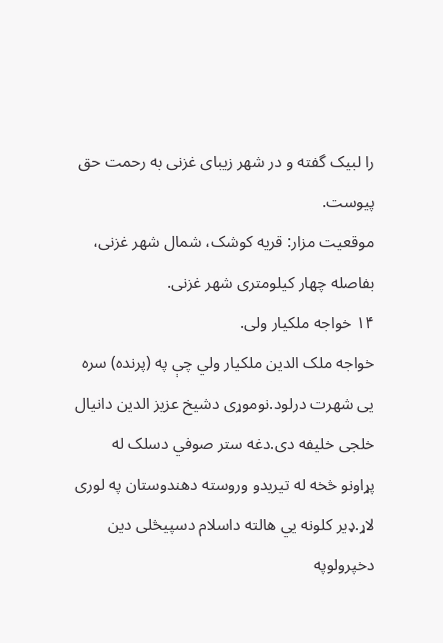را لبیک گفته و در شهر زیبای غزنی به رحمت حق پیوست.
موقعیت مزار: قریه کوشک، شمال شهر غزنی، بفاصله چهار کیلومتری شهر غزنی.
۱۴ خواجه ملکیار ولی.
خواجه ملک الدین ملکیار ولي چې په (پرنده) سره یی شهرت درلود.نوموړی دشیخ عزیز الدین دانیال خلجی خلیفه دی.دغه ستر صوفي دسلک له پړاونو څخه له تیریدو وروسته دهندوستان په لوری لاړ.ډیر کلونه يي هالته داسلام دسپیڅلی دین دخپرولوپه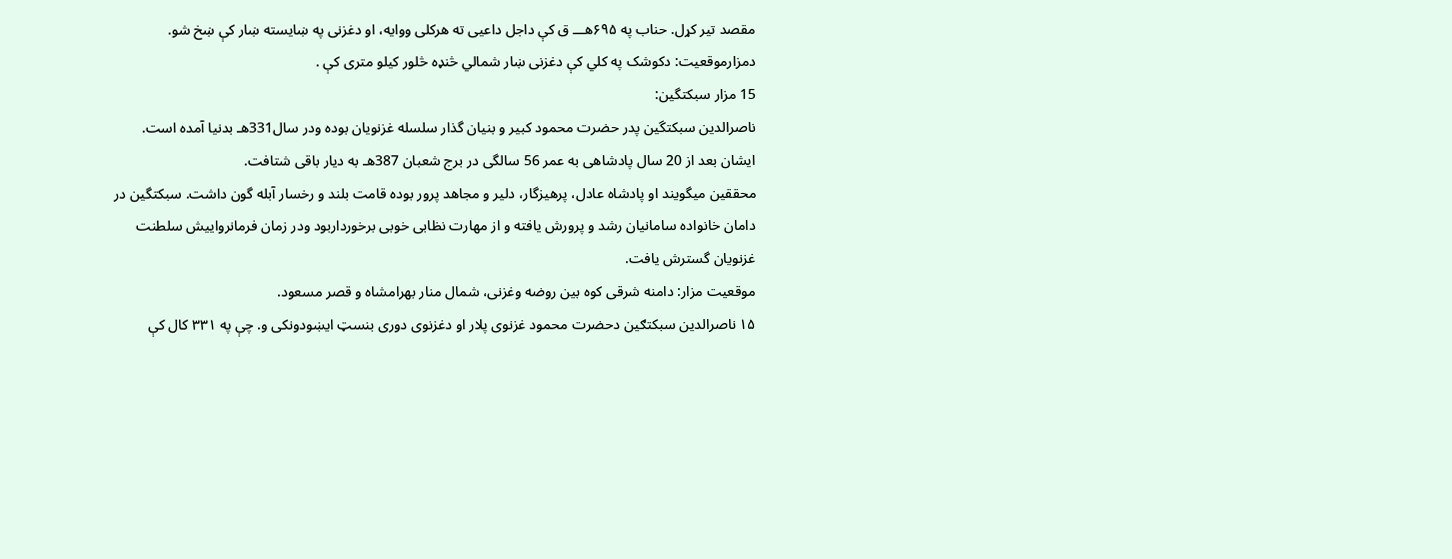مقصد تیر کړل. حناب په ۶۹۵هـــ ق کې داجل داعیی ته هرکلی ووایه، او دغزنی په ښایسته ښار کې ښخ شو.
دمزارموقعیت: دکوشک په کلي کې دغزنی ښار شمالي څنډه څلور کیلو متری کې .
15 مزار سبکتگین:
ناصرالدین سبکتگین پدر حضرت محمود کبیر و بنیان گذار سلسله غزنویان بوده ودر سال331هـ بدنیا آمده است.
ایشان بعد از 20 سال پادشاهی به عمر 56 سالگی در برج شعبان 387هـ به دیار باقی شتافت.
محققین میگویند او پادشاه عادل، پرهیزگار، دلیر و مجاهد پرور بوده قامت بلند و رخسار آبله گون داشت. سبکتگین در دامان خانواده سامانیان رشد و پرورش یافته و از مهارت نظابی خوبی برخورداربود ودر زمان فرمانرواییش سلطنت غزنویان گسترش یافت.
موقعیت مزار: دامنه شرقی کوه بین روضه وغزنی، شمال منار بهرامشاه و قصر مسعود.
۱۵ ناصرالدین سبکتګین دحضرت محمود غزنوی پلار او دغزنوی دوری بنسټ ایښودونکی و. چې په ۳۳۱ کال کې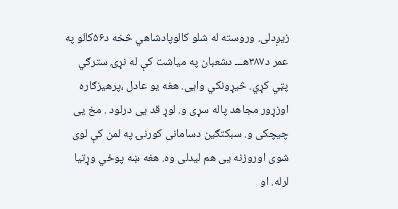زیږدلی. وروسته له شلو کالوپادشاهي څخه د۵۶کالو په عمر د۳۸۷هـــ دشعبان په میاشت کې له نړۍ سترګي پټي کړي. څیړونکي وایی. هغه یو عادل ،پرهیزګاره اوزړور مجاهد پاله سړی و. لوړ قد یی درلود . مخ یی چیچکی و. سبکتګین دسامانی کورنۍ په لمن کې لوی شوی اوروزنه یی هم لیدلی وه. هغه ښه پوځي وړتیا لرله. او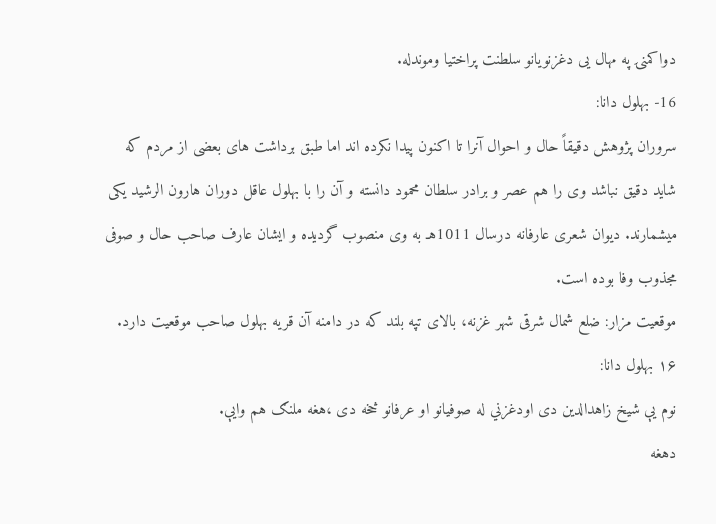دواکمنۍ په مهال یی دغزنویانو سلطنت پراختیا وموندله.
16- بهلول دانا:
سروران پژوهش دقیقاً حال و احوال آنرا تا اکنون پیدا نکرده اند اما طبق برداشت های بعضی از مردم که شاید دقیق نباشد وی را هم عصر و برادر سلطان محمود دانسته و آن را با بهلول عاقل دوران هارون الرشید یکی میشمارند. دیوان شعری عارفانه درسال 1011هـ به وی منصوب گردیده و ایشان عارف صاحب حال و صوفی مجذوب وفا بوده است.
موقعیت مزار: ضلع شمال شرقی شهر غزنه، بالای تپه بلند که در دامنه آن قریه بهلول صاحب موقعیت دارد.
۱۶ بهلول دانا:
نوم يې شيخ زاهدالدين دى اودغزني له صوفيانو او عرفانو څخه دى ،هغه ملنګ هم وايې.
دهغه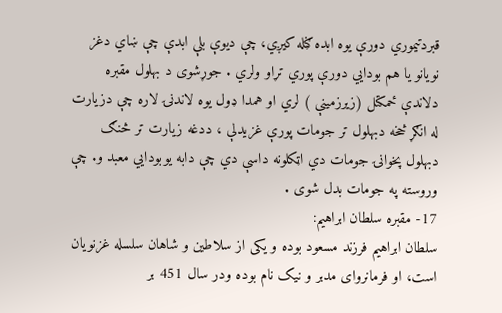قبردتيموري دورې يوه ابده ګڼله كيږي، چې ديوې بلې ابدې چې ښاي دغز نويانو يا هم بودايي دورې پوري تړاو ولري . جوړشوى د بهلول مقبره دلاندې ځمكتل (زيرزمينې ) لري او همدا ډول يوه لاندنۍ لاره چې دزيارت له انګړ څخه دبهلول تر جومات پورې غزيدلې ، ددغه زيارت تر څنګ دبهلول پخوانۍ جومات دي اټكلونه داسې دي چې دابه يوبودايي معبد و. چې وروسته په جومات بدل شوى .
17- مقبره سلطان ابراهیم:
سلطان ابراهیم فرزند مسعود بوده و یکی از سلاطین و شاهان سلسله غزنویان است، او فرمانروای مدبر و نیک نام بوده ودر سال 451 بر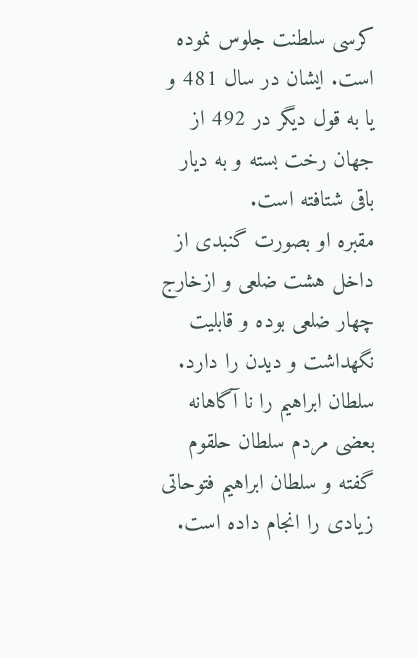کرسی سلطنت جلوس نموده است. ایشان در سال 481 و یا به قول دیگر در 492 از جهان رخت بسته و به دیار باقی شتافته است.
مقبره او بصورت گنبدی از داخل هشت ضلعی و ازخارج چهار ضلعی بوده و قابلیت نگهداشت و دیدن را دارد. سلطان ابراهیم را نا آگاهانه بعضی مردم سلطان حلقوم گفته و سلطان ابراهیم فتوحاتی زیادی را انجام داده است.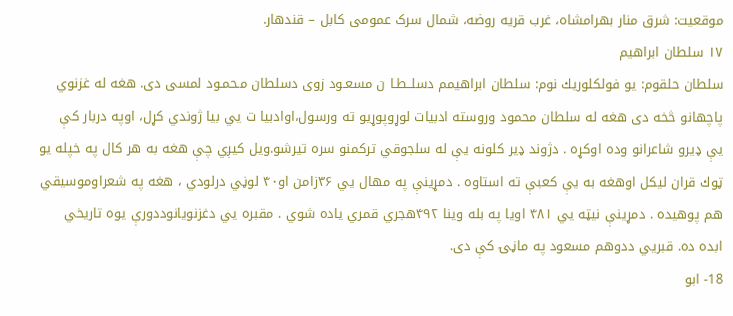موقعیت: شرق منار بهرامشاه، غرب قریه روضه، شمال سرک عمومی کابل – قندهار.
۱۷ سلطان ابراهیم
سلطان حلقوم: يو فولكلوريك نوم: سلطان ابراهيمم دسلــطـا ن مسعـود زوى دسلطان مـحمـود لمسى دى. هغه له غزنوي پاچهانو څخه دى هغه له سلطان محمود وروسته ادبيات لوړوپوړيو ته ورسول،اوادبيا ت يي بيا ژوندي كړل، اوپه دربار كې يې ډيرو شاعرانو وده اوكړه . دژوند ډير كلونه يې له سلجوقي تركمنو سره تيرشو.ويل كيږي چې هغه به هر كال په خپله يو ټوك قران ليكل اوهغه به يې كعبې ته استاوه . دمړينې په مهال يي ۳۶زامن او۴۰ لوڼي درلودي ، هغه په شعراوموسيقي هم پوهيده . دمړينې نيټه يي ۴۸۱ اويا په بله وينا ۴۹۲هجري قمري ياده شوي . مقبره يي دغزنويانوددورې يوه تاريخي ابده ده. قبريي ددوهم مسعود په ماڼۍ كې دى.
18- ابو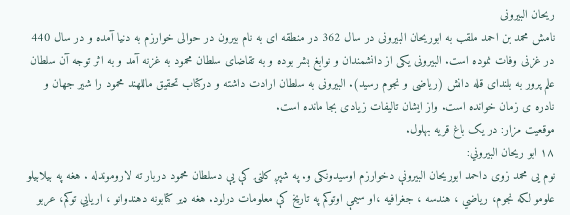ریحان البیرونی
نامش محمد بن احمد ملقب به ابوریحان البیرونی در سال 362 در منطقه ای به نام بیرون در حوالی خوارزم به دنیا آمده و در سال 440 در غزنی وفات نموده است. البیرونی یکی از دانشمندان و نوابغ بشر بوده و به تقاضای سلطان محمود به غزنه آمد و به اثر توجه آن سلطان علم پرور به بلندای قله دانش (ریاضی و نجوم رسید). البیرونی به سلطان ارادت داشته و درکتاب تحقیق ماللهند محمود را شیر جهان و نادره ی زمان خوانده است. واز ایشان تالیفات زیادی بجا مانده است.
موقعیت مزار: در یک باغ قریه بهلول.
۱۸ ابو ریحان البيروني:
نوم یی محمد زوى داحمد ابوريحان البيرونې دخوارزم اوسيدونكى و. په شپږ كلنۍ كې يې دسلطان محمود دربار ته لاروموندله . هغه په بيلابيلو علومو لكه نجوم، رياضي ، هندسه ، جغرافيه ،او سيمې اوتوكم په تاريخ كې معلومات درلود. هغه ډير كتابونه دهندوانو ، اريايي توكم، عربو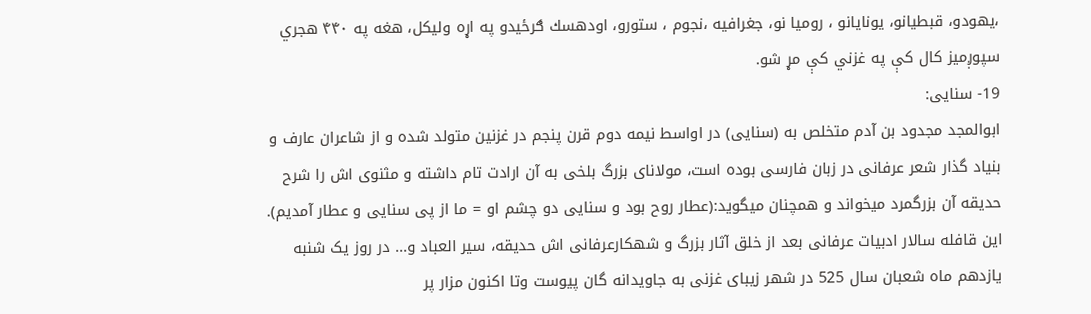،يهودو، قبطيانو، يونايانو ، روميا نو، جغرافيه ،نجوم ، ستورو، اودهسك ګرځيدو په اړه وليكل، هغه په ۴۴۰ هجري سپوږميز كال كې په غزني كې مړ شو.
19- سنایی:
ابوالمجد مجدود بن آدم متخلص به (سنایی) در اواسط نیمه دوم قرن پنجم در غزنین متولد شده و از شاعران عارف و بنیاد گذار شعر عرفانی در زبان فارسی بوده است، مولانای بزرگ بلخی به آن ارادت تام داشته و مثنوی اش را شرح حدیقه آن بزرگمرد میخواند و همچنان میگوید:(عطار روح بود و سنایی دو چشم او = ما از پی سنایی و عطار آمدیم).
این قافله سالار ادبیات عرفانی بعد از خلق آثار بزرگ و شهکارعرفانی اش حدیقه، سیر العباد و... در روز یک شنبه یازدهم ماه شعبان سال 525 در شهر زیبای غزنی به جاویدانه گان پیوست وتا اکنون مزار پر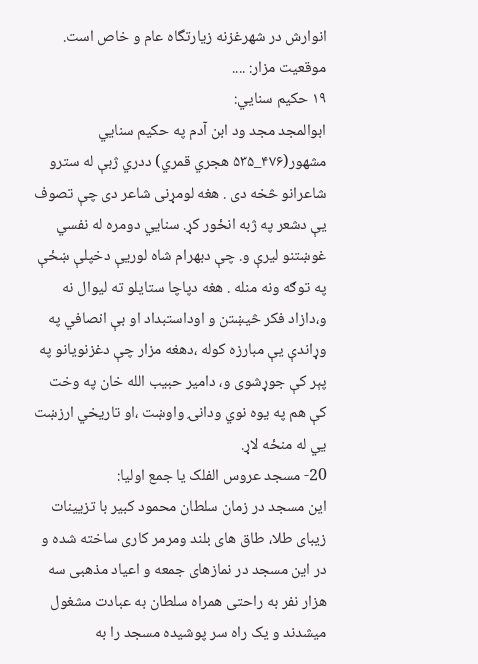انوارش در شهرغزنه زیارتگاه عام و خاص است.
موقعیت مزار: ....
۱۹ حكيم سنايي:
ابوالمجد مجد ود ابن آدم په حكيم سنايي مشهور(۴۷۶_۵۳۵ هجري قمري) ددري ژبې له سترو شاعرانو څخه دى . هغه لومړنى شاعر دى چې تصوف يې دشعر په ژبه انځور كړ. سنايي دومره له نفسي غوښتنو ليرې و. چې دبهرام شاه لوريې دخپلې ښځې په توګه ونه منله . هغه دپاچا ستايلو ته ليوال نه و،دازاد فكر څيښتن و اوداستبداد او بې انصافي په وړاندې يې مبارزه كوله ،دهغه مزار چې دغزنويانو په پېر كې جوړشوى و، دامير حبيب الله خان په وخت كې هم په يوه نوي ودانۍ واوښت ،او تاريخي ارزښت يي له منځه لاړ.
20- مسجد عروس الفلک یا جمع اولیا:
این مسجد در زمان سلطان محمود کبیر با تزیینات زیبای طلا، طاق های بلند ومرمر کاری ساخته شده و در این مسجد در نمازهای جمعه و اعیاد مذهبی سه هزار نفر به راحتی همراه سلطان به عبادت مشغول میشدند و یک راه سر پوشیده مسجد را به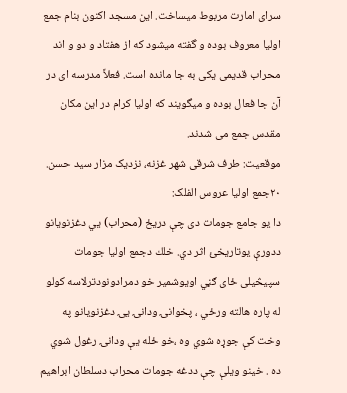سرای امارت مربوط میساخت. این مسجد اکنون بنام جمع اولیا معروف بوده و گفته میشود که از هفتاد و دو و اند محراب قدیمی یکی به جا مانده است. فعلاً مدرسه ای در آن جا فعال بوده و میگویند که اولیا کرام در این مکان مقدس جمع می شدند.
موقعیت: طرف شرقی شهر غزنه، نزدیک مزار سید حسن.
۲۰جمع اوليا عروس الفلک:
دا يو جامع جومات دى چې دريځ (محراب) يي دغزنويانو ددورې يوتاريخئ اثر دي. خلك دجمع اوليا جومات سپيڅيلى ځاى ګڼي اويوشمير خو دمرادونودترلاسه كولو له پاره هالته ورځي ، پخوانۍ ودانۍ يۍ دغزنويانو په وخت كې جوړه شوي وه ،خو ځله يې ودانۍ رغول شوي ده . خينو ويلې چې ددغه جومات محراب دسلطان ابراهيم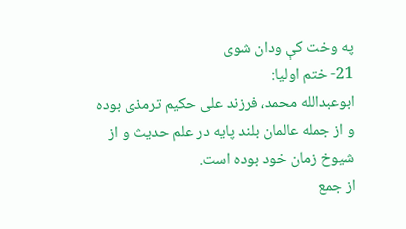په وخت كې ودان شوى
21- ختم اوليا:
ابوعبدالله محمد، فرزند علی حکیم ترمذی بوده و از جمله عالمان بلند پایه در علم حدیث و از شيوخ زمان خود بوده است.
از جمع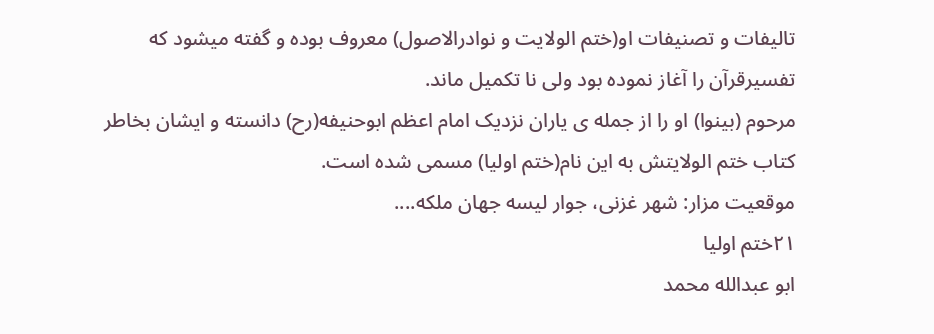تالیفات و تصنیفات او(ختم الولایت و نوادرالاصول) معروف بوده و گفته میشود که تفسیرقرآن را آغاز نموده بود ولی نا تکمیل ماند.
مرحوم (بینوا) او را از جمله ی یاران نزدیک امام اعظم ابوحنیفه(رح) دانسته و ایشان بخاطر کتاب ختم الولایتش به این نام(ختم اولیا) مسمی شده است.
موقعیت مزار: شهر غزنی، جوار لیسه جهان ملکه....
۲۱ختم اولیا
ابو عبدالله محمد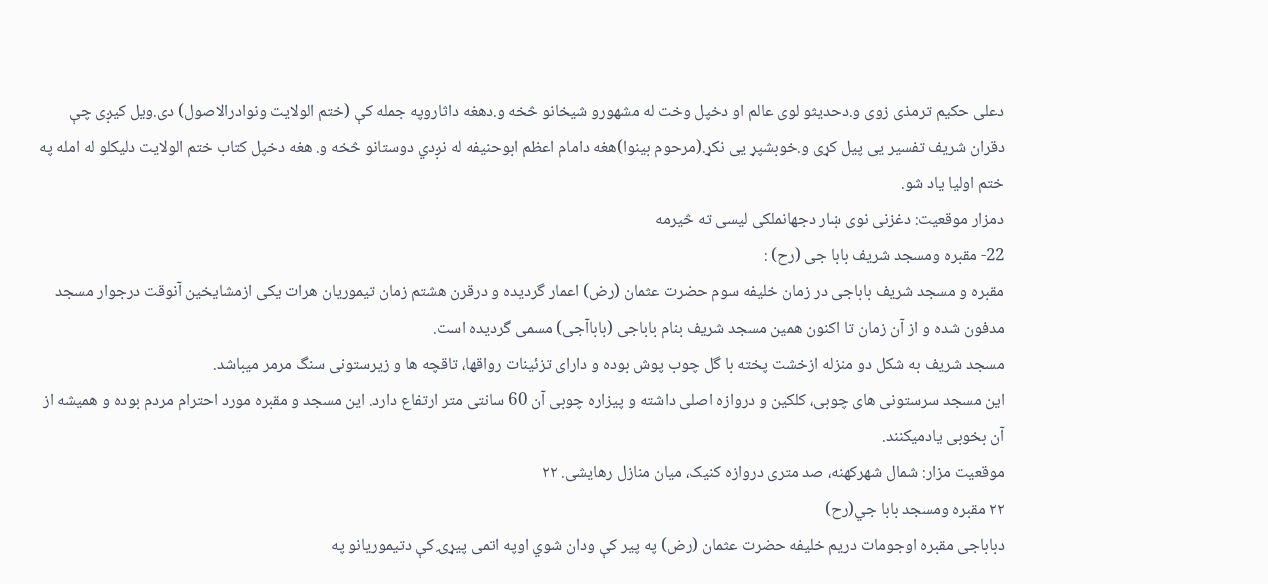دعلی حکیم ترمذی زوی و.دحدیثو لوی عالم او دخپل وخت له مشهورو شیخانو څخه و.دهغه داثاروپه جمله کې (ختم الولایت ونوادرالاصول) دی.ویل کیږی چې دقران شریف تفسیر یی پیل کړی و.خوبشپړ یی نکړ.(مرحوم بینوا)هغه دامام اعظم ابوحنیفه له نږدي دوستانو څخه و. هغه دخپل کتاب ختم الولایت دلیکلو له امله په ختم اولیا یاد شو.
دمزار موقعیت: دغزنی نوی ښار دجهانملکی لیسی ته څیرمه
22- مقبره ومسجد شریف بابا جی (رح) :
مقبره و مسجد شریف باباجی در زمان خلیفه سوم حضرت عثمان (رض) اعمار گردیده و درقرن هشتم زمان تیموریان هرات یکی ازمشایخین آنوقت درجوار مسجد مدفون شده و از آن زمان تا اکنون همین مسجد شریف بنام باباجی (باباآجی) مسمی گردیده است.
مسجد شریف به شکل دو منزله ازخشت پخته با گل چوب پوش بوده و دارای تزئینات رواقها، تاقچه ها و زیرستونی سنگ مرمر میباشد.
این مسجد سرستونی های چوبی، کلکین و دروازه اصلی داشته و پیزاره چوبی آن 60 سانتی متر ارتفاع دارد. این مسجد و مقبره مورد احترام مردم بوده و همیشه از آن بخوبی یادمیکنند.
موقعیت مزار: شمال شهرکهنه، صد متری دروازه کنیک، میان منازل رهایشی. ۲۲
۲۲ مقبره ومسجد بابا جي(رح)
دباباجی مقبره اوجومات دریم خلیفه حضرت عثمان (رض) په پیر کې ودان شوي اوپه اتمی پیړۍ کې دتیموریانو په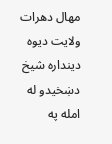مهال دهرات ولایت دیوه دینداره شیخ دښخیدو له امله په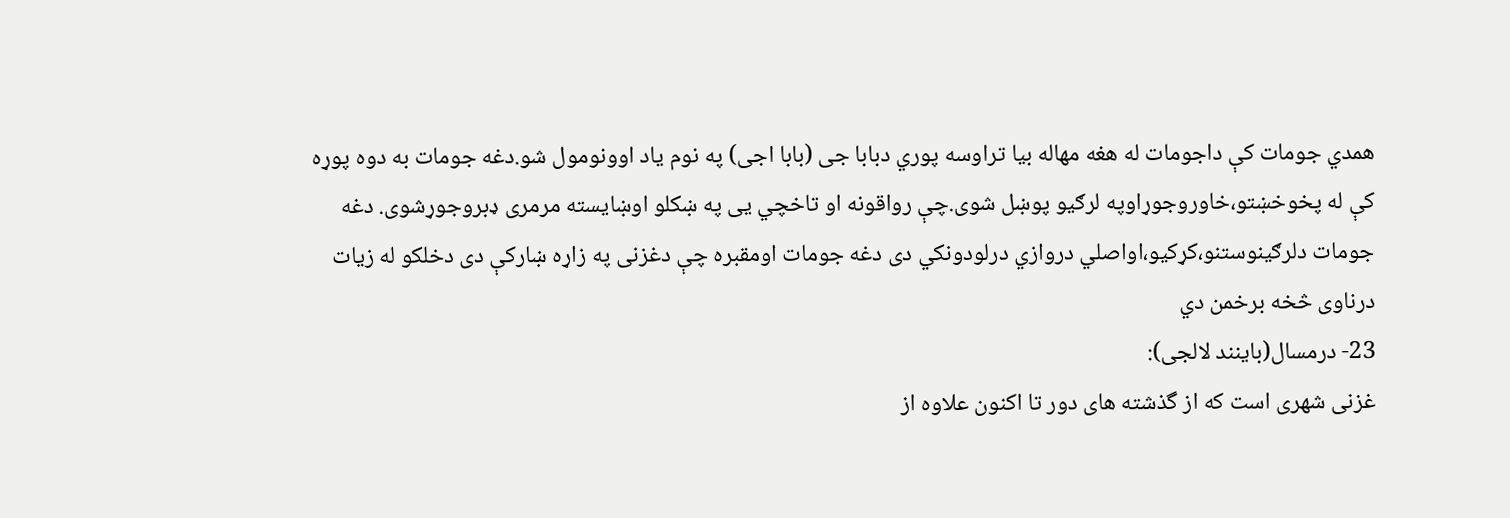همدي جومات کې داجومات له هغه مهاله بیا تراوسه پوري دبابا جی (بابا اجی) په نوم یاد اوونومول شو.دغه جومات به دوه پوړه کې له پخوخښتو،خاوروجوړاوپه لرګیو پوښل شوی.چې رواقونه او تاخچي یی په ښکلو اوښایسته مرمری ډبروجوړشوی. دغه جومات دلرګینوستنو،کړکیو،اواصلي دروازي درلودونکي دی دغه جومات اومقبره چې دغزنی په زاړه ښارکې دی دخلکو له زیات درناوی څخه برخمن دي
23- درمسال(باینند لالجی):
غزنی شهری است که از گذشته های دور تا اکنون علاوه از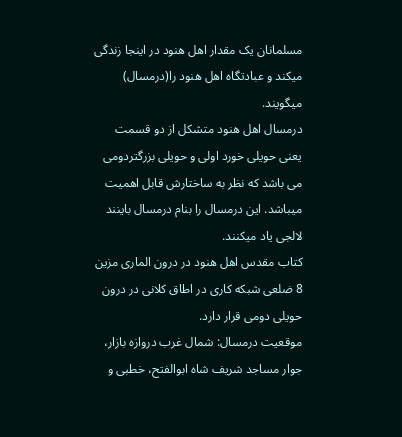مسلمانان یک مقدار اهل هنود در اینجا زندگی میکند و عبادتگاه اهل هنود را(درمسال) میگویند.
درمسال اهل هنود متشکل از دو قسمت یعنی حویلی خورد اولی و حویلی بزرگتردومی می باشد که نظر به ساختارش قابل اهمیت میباشد. این درمسال را بنام درمسال باینند لالجی یاد میکنند.
کتاب مقدس اهل هنود در درون الماری مزین 8 ضلعی شبکه کاری در اطاق کلانی در درون حویلی دومی قرار دارد.
موقعیت درمسال: شمال غرب دروازه بازار، جوار مساجد شریف شاه ابوالفتح، خطبی و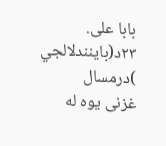بابا علی.
۲۳د(باینندلالجي )درمسال
غزنی یوه له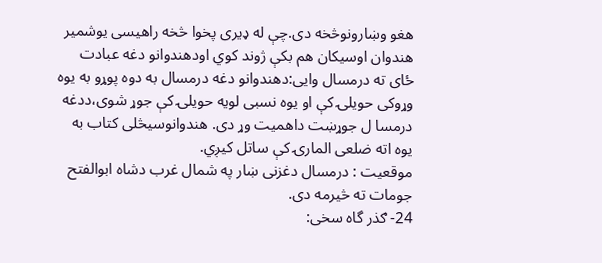هغو وښارونوڅخه دی.چې له ډیری پخوا څخه راهیسی یوشمیر هندوان اوسیکان هم بکې ژوند کوي اودهندوانو دغه عبادت ځای ته درمسال وایی:دهندوانو دغه درمسال به دوه پوړو به یوه وړوکی حویلۍ کې او یوه نسبی لویه حویلۍ کې جوړ شوی،ددغه درمسا ل جوړښت داهمیت وړ دی. هندوانوسیڅلی کتاب به یوه اته ضلعی المارۍ کې ساتل کیږي.
موقعیت : درمسال دغزنی ښار په شمال غرب دشاه ابوالفتح جومات ته څیرمه دی.
24- ګذر گاه سخی: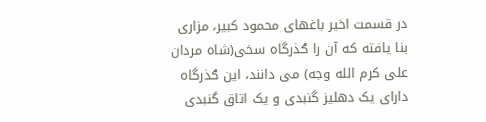در قسمت اخیر باغهای محمود کبیر، مزاری بنا یافته که آن را ګذرگاه سخی(شاه مردان علی کرم الله وجه) می دانند، این ګذرگاه دارای یک دهلیز گنبدی و یک اتاق گنبدی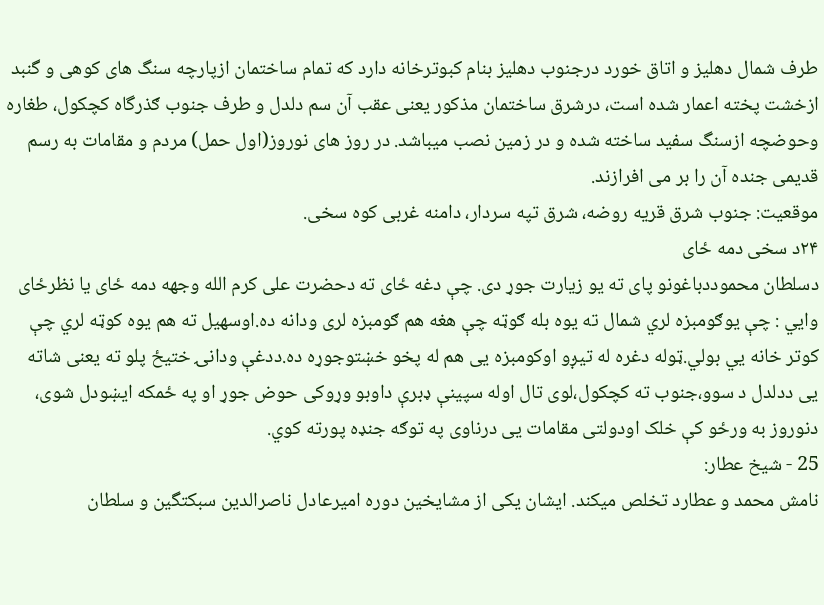طرف شمال دهلیز و اتاق خورد درجنوب دهلیز بنام کبوترخانه دارد که تمام ساختمان ازپارچه سنگ های کوهی و گنبد ازخشت پخته اعمار شده است، درشرق ساختمان مذکور یعنی عقب آن سم دلدل و طرف جنوب ګذرگاه کچکول، طغاره وحوضچه ازسنگ سفید ساخته شده و در زمین نصب میباشد. در روز های نوروز(اول حمل) مردم و مقامات به رسم قدیمی جنده آن را بر می افرازند.
موقعیت: جنوب شرق قریه روضه، شرق تپه سردار، دامنه غربی کوه سخی.
۲۴د سخی دمه ځای
دسلطان محموددباغونو پای ته یو زیارت جوړ دی. چې دغه ځای ته دحضرت علی کرم الله وجهه دمه ځای یا نظرځای وايي : چې یوګومبزه لري شمال ته یوه بله ګوټه چې هغه هم ګومبزه لری ودانه ده.اوسهیل ته هم یوه کوټه لري چې کوتر خانه يي بولي.ټوله دغره له تیږو اوکومبزه یی هم له پخو خښتوجوړه ده.ددغې ودانۍ ختیځ پلو ته یعنی شاته یی ددلدل د سوو،جنوب ته کچکول،لوی تال اوله سپینې ډبرې داوبو وړوکی حوض جوړ او په ځمکه ایښودل شوی، دنوروز به ورځو کې خلک اودولتی مقامات یی درناوی په توګه جنډه پورته کوي.
25 - شيخ عطار:
نامش محمد و عطارد تخلص میکند. ایشان یکی از مشایخین دوره اميرعادل ناصرالدين سبكتگين و سلطان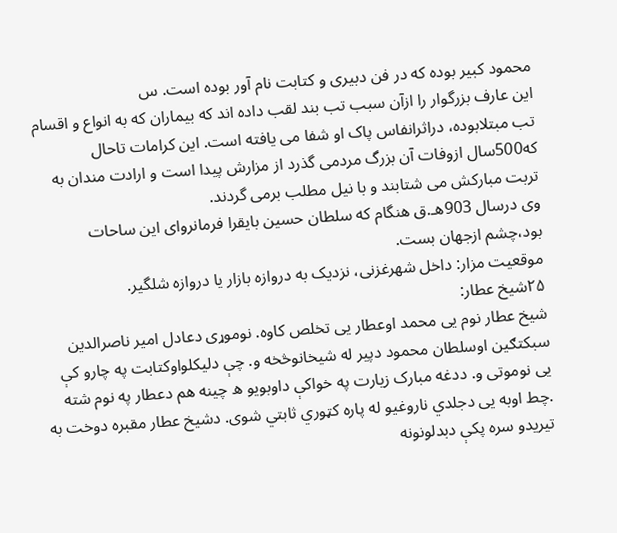محمود كبير بوده که در فن دبیری و کتابت نام آور بوده است. س
این عارف بزرگوار را ازآن سبب تب بند لقب داده اند که بیماران که به انواع و اقسام تب مبتلابوده، دراثرانفاس پاک او شفا می یافته است. این کرامات تاحال که500سال ازوفات آن بزرگ مردمی گذرد از مزارش پیدا است و ارادت مندان به تربت مبارکش می شتابند و با نیل مطلب برمی گردند.
وی درسال 903هـ.ق هنگام که سلطان حسین بایقرا فرمانروای این ساحات بود،چشم ازجهان بست.
موقعیت مزار: داخل شهرغزنی، نزدیک به دروازه بازار یا دروازه شلگیر.
۲۵شیخ عطار:
شیخ عطار نوم یی محمد اوعطار یی تخلص کاوه. نوموړی دعادل امیر ناصرالدین سبکتګین اوسلطان محمود دپير له شیخانوڅخه و. چې دلیکلواوکتابت په چارو کې یی نوموتی و. ددغه مبارک زیارت په خواکې داوبویو ه چینه هم دعطار په نوم شته .چط اوبه یی دجلدي ناروغیو له پاره کټوري ثابتي شوی. دشیخ عطار مقبره دوخت به تیریدو سره پکې دبدلونونه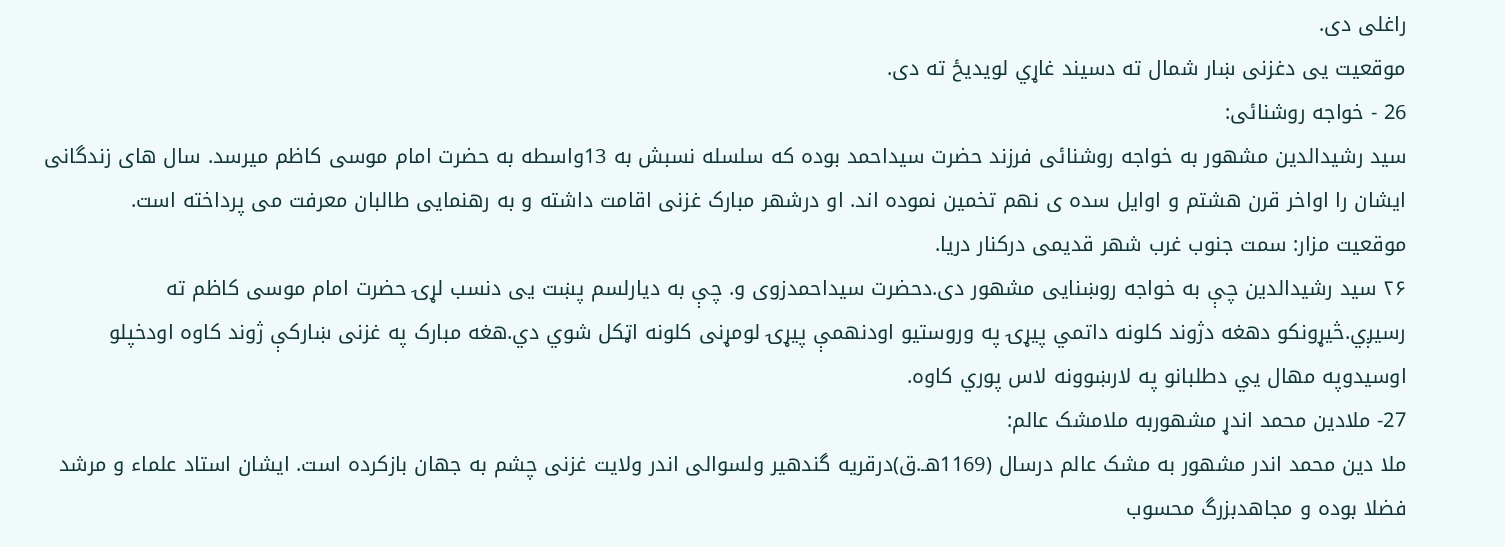راغلی دی.
موقعیت یی دغزنی ښار شمال ته دسیند غاړي لویدیځ ته دی.
26 - خواجه روشنائی:
سید رشیدالدین مشهور به خواجه روشنائی فرزند حضرت سیداحمد بوده که سلسله نسبش به 13واسطه به حضرت امام موسی کاظم میرسد. سال های زندگانی ایشان را اواخر قرن هشتم و اوایل سده ی نهم تخمین نموده اند. او درشهر مبارک غزنی اقامت داشته و به رهنمایی طالبان معرفت می پرداخته است.
موقعیت مزار: سمت جنوب غرب شهر قدیمی درکنار دریا.
۲۶ سید رشیدالدین چې به خواجه روښنایی مشهور دی.دحضرت سیداحمدزوی و. چې به دیارلسم پښت یی دنسب لړۍ حضرت امام موسی کاظم ته رسیږي.څیړونکو دهغه دژوند کلونه داتمي پیړۍ په وروستیو اودنهمې پیړۍ لومړنی کلونه اټکل شوي دي.هغه مبارک په غزنی ښارکې ژوند کاوه اودخپلو اوسیدوپه مهال يي دطلبانو په لارښوونه لاس پوري کاوه.
27- ملادین محمد اندړ مشهوربه ملامشک عالم:
ملا دین محمد اندر مشهور به مشک عالم درسال (1169هـ.ق)درقریه گندهیر ولسوالی اندر ولایت غزنی چشم به جهان بازکرده است. ایشان استاد علماء و مرشد فضلا بوده و مجاهدبزرگ محسوب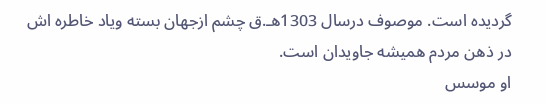گردیده است. موصوف درسال 1303هـ.ق چشم ازجهان بسته ویاد خاطره اش در ذهن مردم همیشه جاویدان است.
او موسس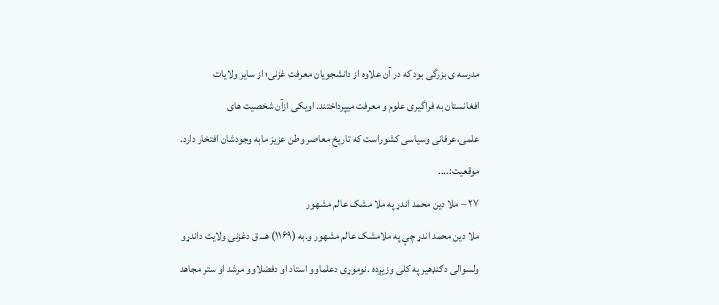مدرسه ی بزرگی بود که در آن علاوه از دانشجویان معرفت غزنی؛ از سایر ولایات افغانستان به فراگیری علوم و معرفت میپرداختند. اویکی ازآن شخصیت های علمی،عرفانی وسیاسی کشوراست که تاریخ معاصر وطن عزیز مابه وجودشان افتخار دارد.
موقعیت:....
۲۷ – ملا دین محمد اندړ په ملا مشک عالم مشهور
ملا دین محمد اندړ چې په ملامشک عالم مشهور و.به (۱۱۶۹) هـــ ق دغزنی ولایت داندړو ولسوالی دګنډهیر په کلی وزیږده .نوموړی دعلماوو استاد او دفضلاوو مرشد او ستر مجاهد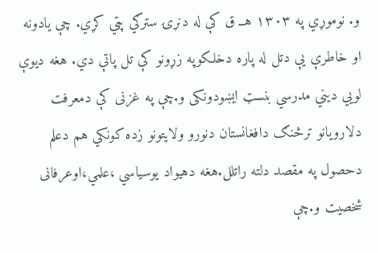و. نوموړي په ۱۳۰۳ هــ ق کې له دنړۍ سترګي پټي کړي. چې یادونه او خاطرې یې دتل له پاره دخلکوپه زړونو کې تل پاتې دي. هغه دیوې لويي دیني مدرسي بنسټ ایښودونکی و.چې په غزنی کې دمعرفت دلارویانو ترڅنګ دافغانستان دنورو ولایتونو زده کونکي هم دعلم دحصول په مقصد دلته راتلل.هغه دهیواد یوسیاسي ،علمي،اوعرفانی شخصیت و.چې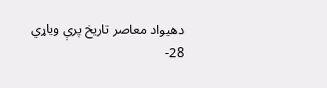دهیواد معاصر تاریخ پرې ویاړي
28-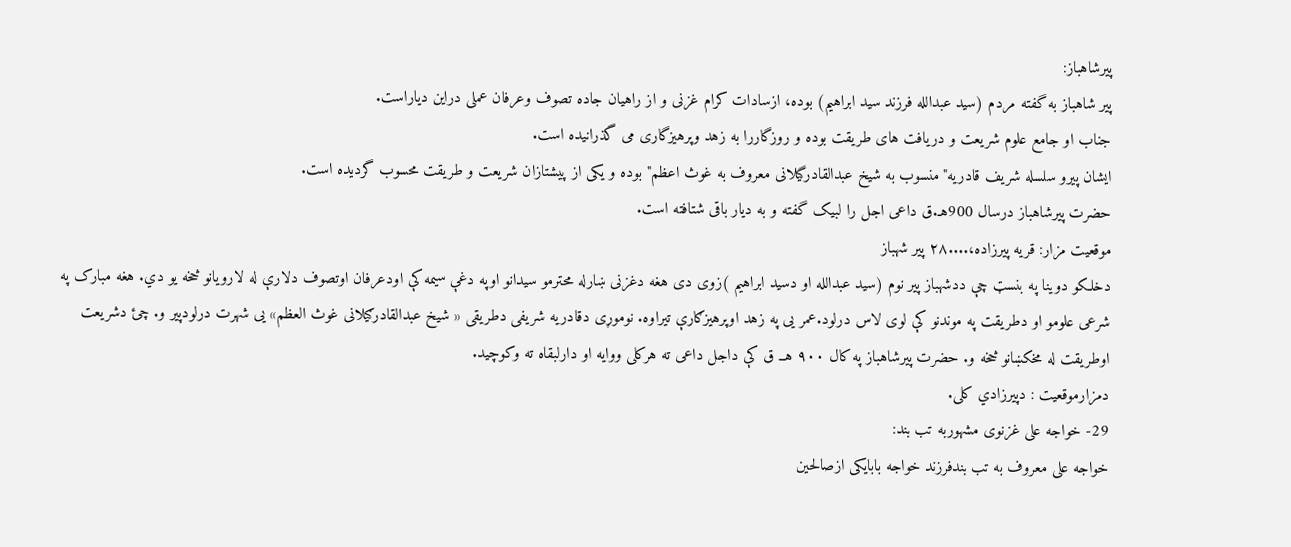پیرشاهباز:
پیر شاهباز به گفته مردم (سید عبدالله فرزند سید ابراهیم) بوده، ازسادات کرام غزنی و از راهیان جاده تصوف وعرفان عملی دراین دیاراست.
جناب او جامع علوم شریعت و دریافت های طریقت بوده و روزگاررا به زهد وپرهیزگاری می گذرانیده است.
ایشان پیرو سلسله شریف قادریه"منسوب به شیخ عبدالقادرگیلانی معروف به غوث اعظم" بوده و یکی از پیشتازان شریعت و طریقت محسوب گردیده است.
حضرت پیرشاهباز درسال 900هـ.ق داعی اجل را لبیک گفته و به دیار باقی شتافته است.
موقعیت مزار: قریه پیرزاده،....۲۸ پیر شهباز
دخلکو دوینا په بنسټ چې ددشهباز پیر نوم (سید عبدالله او دسید ابراهیم )زوی دی هغه دغزنی ښارله محترمو سیدانو اوپه دغې سیمه کې اودعرفان اوتصوف دلارې له لارویانو څخه یو دي. هغه مبارک په شرعی علومو او دطریقت په موندنو کې لوی لاس درلود.عمر یی په زهد اوپرهیزګارې تیراوه. نوموړی دقادریه شریفی دطریقی « شیخ عبدالقادرګیلانی غوث العظم» یی شهرت درلودپیر و. چئ دشریعت اوطریقت له مخکښانو څخه و. حضرت پیرشاهباز په کال ۹۰۰ هــ ق کې داجل داعی ته هرکلی ووایه او دارلبقاه ته وکوچید.
دمزارموقعیت : دپیرزادي کلی.
29- خواجه علی غزنوی مشهوربه تب بند:
خواجه علی معروف به تب بندفرزند خواجه بابایکی ازصالحین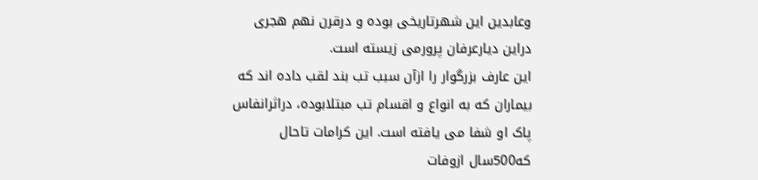وعابدین این شهرتاریخی بوده و درقرن نهم هجری دراین دیارعرفان پرورمی زیسته است.
این عارف بزرگوار را ازآن سبب تب بند لقب داده اند که بیماران که به انواع و اقسام تب مبتلابوده، دراثرانفاس پاک او شفا می یافته است. این کرامات تاحال که500سال ازوفات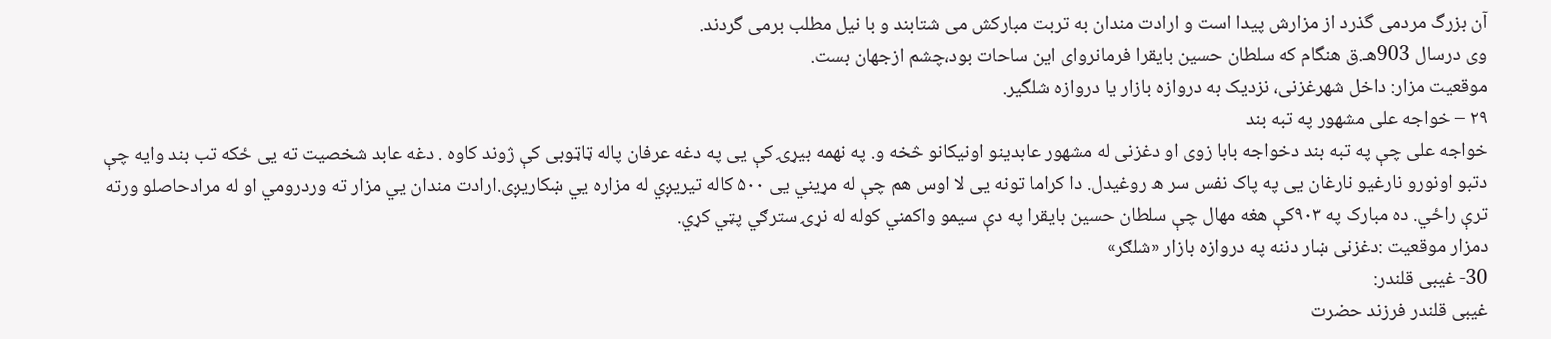آن بزرگ مردمی گذرد از مزارش پیدا است و ارادت مندان به تربت مبارکش می شتابند و با نیل مطلب برمی گردند.
وی درسال 903هـ.ق هنگام که سلطان حسین بایقرا فرمانروای این ساحات بود،چشم ازجهان بست.
موقعیت مزار: داخل شهرغزنی، نزدیک به دروازه بازار یا دروازه شلگیر.
۲۹ – خواجه علی مشهور په تبه بند
خواجه علی چې په تبه بند دخواجه بابا زوی او دغزنی له مشهور عابدینو اونیکانو څخه و. په نهمه بیړۍ کې یی په دغه عرفان پاله ټاټوبی کې ژوند کاوه . دغه عابد شخصیت ته یی ځکه تب بند وایه چې دتبو اونورو نارغیو نارغان یی په پاک نفس سر ه روغیدل. دا کراما تونه یی لا اوس هم چې له مړیني یی ۵۰۰ کاله تیریږي له مزاره یي ښکاریږی.ارادت مندان يي مزار ته وردرومي او له مرادحاصلو ورته ترې راځي. ده مبارک په ۹۰۳کې هغه مهال چې سلطان حسین بایقرا په دې سیمو واکمني کوله له نړۍ سترګي پټي کړي.
دمزار موقعیت :دغزنی ښار دننه په دروازه بازار «شلګر»
30- غیبی قلندر:
غیبی قلندر فرزند حضرت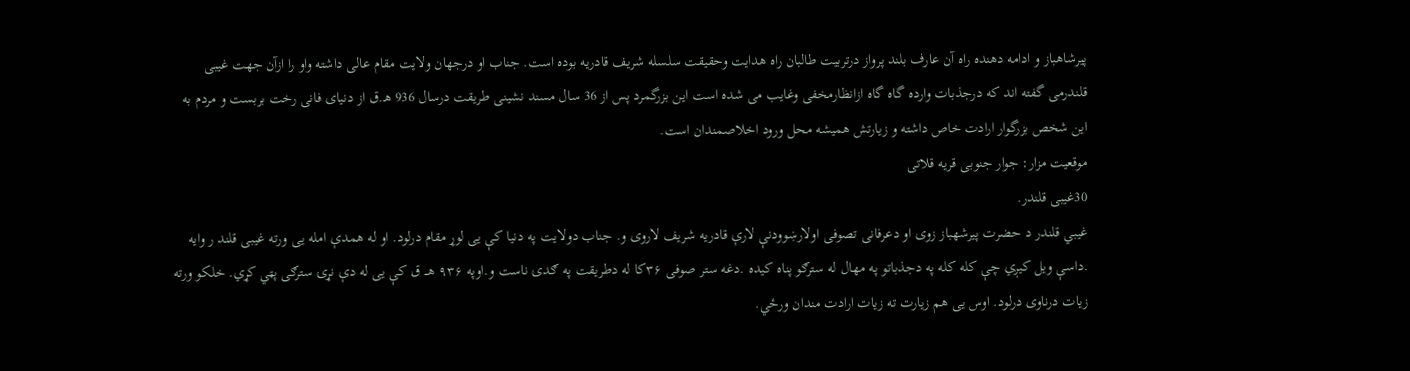پیرشاهباز و ادامه دهنده راه آن عارف بلند پرواز درتربیت طالبان راه هدایت وحقیقت سلسله شریف قادریه بوده است. جناب او درجهان ولایت مقام عالی داشته واو را ازآن جهت غیبی قلندرمی گفته اند که درجذبات وارده گاه گاه ازانظارمخفی وغایب می شده است این بزرگمرد پس از 36 سال مسند نشینی طریقت درسال 936 هـ.ق از دنیای فانی رخت بربست و مردم به این شخص بزرگوار ارادت خاص داشته و زیارتش همیشه محل ورود اخلاصمندان است.
موقعیت مزار: جوار جنوبی قریه قلاتی
30غیبی قلندر.
غیبي قلندر د حضرت پیرشهباز زوی او دعرفانی تصوفی اولارښوودنې لارې قادریه شریف لاروی و. جناب دولایت په دنیا کې یی لوړ مقام درلود. او له همدې امله یی ورته غیبی قلند ر وایه .داسې ویل کیږي چې کله کله په دجذباتو په مهال له سترګو پناه کیده .دغه ستر صوفی ۳۶کا له دطریقت په ګدۍ ناست و.اوپه ۹۳۶ هـــ ق کې یی له دې نړۍ سترګی پټي کړي. خلکو ورته زیات درناوی درلود. اوس یی هم زیارت ته زیات ارادت مندان ورځي.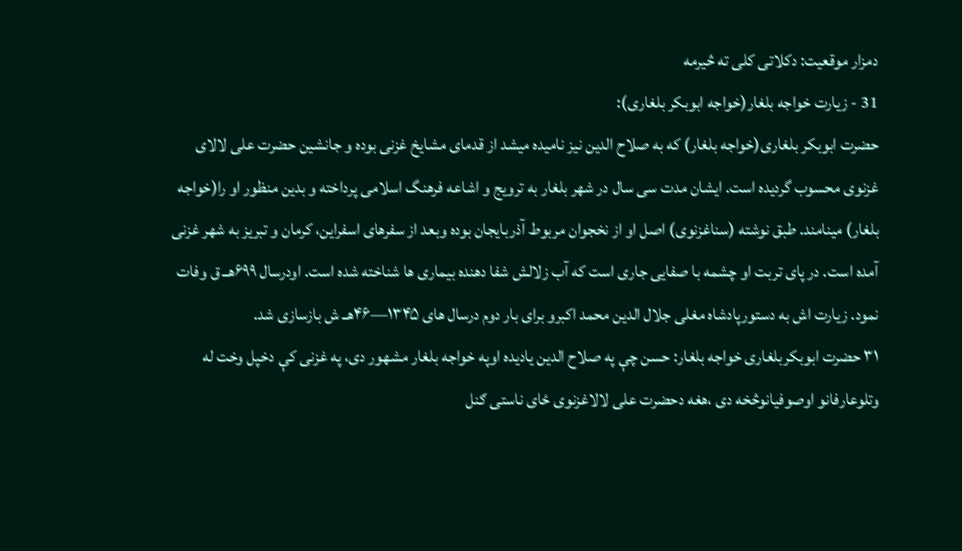دمزار موقعیت: دکلاتی کلی ته څیرمه
31 - زيارت خواجه بلغار(خواجه ابوبکر بلغاری):
حضرت ابوبکر بلغاری(خواجه بلغار) که به صلاح الدین نیز نامیده میشد از قدمای مشایخ غزنی بوده و جانشین حضرت علی لالای غزنوی محسوب گردیده است. ایشان مدت سی سال در شهر بلغار به ترویج و اشاعه فرهنگ اسلامی پرداخته و بدین منظور او را(خواجه بلغار) مینامند. طبق نوشته (سناغزنوی) اصل او از نخجوان مربوط آذربایجان بوده وبعد از سفرهای اسفراین، کرمان و تبریز به شهر غزنی آمده است. در پای تربت او چشمه با صفایی جاری است که آب زلالش شفا دهنده بیماری ها شناخته شده است. اودرسال ۶۹۹هــ ق وفات نمود. زیارت اش به دستورپادشاه مغلی جلال الدین محمد اکبرو برای بار دوم درسال های ۱۳۴۵—۴۶هــ ش بازسازی شد.
۳۱ حضرت ابوبکربلغاری خواجه بلغار: حسن چې په صلاح الدين ياديده اوپه خواجه بلغار مشهور دى، په غزنی کې دخپل وخت له وتلوعارفانو اوصوفيانوڅخه دى ،هغه دحضرت علی لالاغزنوی ځای ناستی ګنل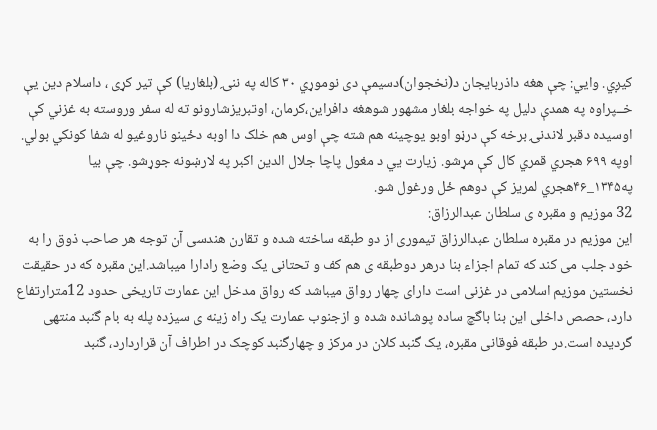کیږي. وايي: چې هغه داذربايجان د(نخجوان)دسيمې دى نوموړي ۳۰ كاله په ننۍ (بلغاريا) كې تير كړى ، داسلام دين يې خــپراوه په همدې دليل په خواجه بلغار مشهور شوهغه دافراین،کرمان، اوتبریزشارونو ته له سفر وروسته به غزني کې اوسیده دقبر لاندنۍ برخه کې درڼو اوبو یوچینه هم شته چې اوس هم خلک دا اوبه دځینو ناروغیو له شفا کونکي بولي. اوپه ۶۹۹ هجري قمري كال كې مړشو. زيارت يي د مغول پاچا جلال الدين اكبر په لارښونه جوړشو. چې بيا په۱۳۴۵_۴۶هجري لمريز كې دوهم ځل ورغول شو.
32 موزیم و مقبره ی سلطان عبدالرزاق:
این موزیم در مقبره سلطان عبدالرزاق تیموری از دو طبقه ساخته شده و تقارن هندسی آن توجه هر صاحب ذوق را به خود جلب می کند که تمام اجزاء بنا درهر دوطبقه ی هم کف و تحتانی یک وضع رادارا میباشد.این مقبره که در حقیقت نخستین موزیم اسلامی در غزنی است دارای چهار رواق میباشد که رواق مدخل این عمارت تاریخی حدود 12مترارتفاع دارد، حصص داخلی این بنا باگچ ساده پوشانده شده و ازجنوب عمارت یک راه زینه ی سیزده پله به بام گنبد منتهی گردیده است.در طبقه فوقانی مقبره، یک گنبد کلان در مرکز و چهارگنبد کوچک در اطراف آن قراردارد، گنبد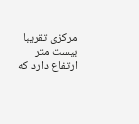مرکزی تقریبا بیست متر ارتفاع دارد که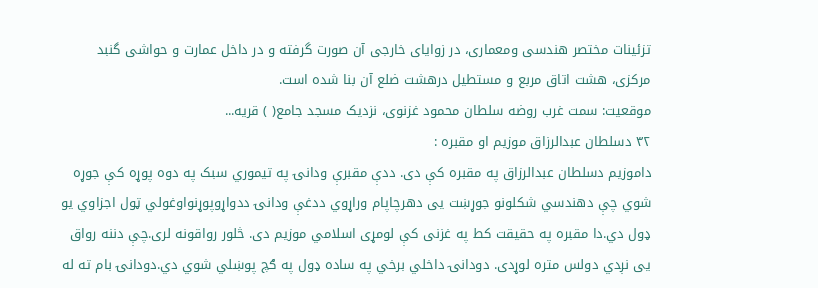تزئینات مختصر هندسی ومعماری، در زوایای خارجی آن صورت گرفته و در داخل عمارت و حواشی گنبد مرکزی، هشت اتاق مربع و مستطیل درهشت ضلع آن بنا شده است.
موقعیت: سمت غرب روضه سلطان محمود غزنوی، نزدیک مسجد جامع( ) قریه...
۳۲ دسلطان عبدالرزاق موزیم او مقبره :
داموزیم دسلطان عبدالرزاق په مقبره کې دی. ددې مقبرې ودانۍ په تیموري سبک په دوه پوړه کې جوړه شوي چې دهندسي شکلونو جوړښت یی دهرچاپام وراړوي ددغې ودانۍ ددواړوپوړنواوغولي ټول اجزاوي یو ډول دي.دا مقبره په حقیقت کط په غزنی کې لومړی اسلامي موزیم دی. څلور رواقونه لری.چې دننه رواق یی نږدي دولس متره لوړدی. دودانۍ داخلي برخي په ساده ډول په ګچ پوښلي شوي دي.دودانۍ بام ته له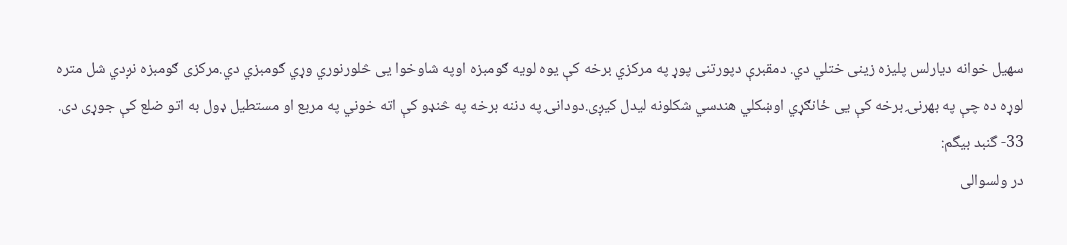سهیل خوانه دیارلس پلیزه زینی ختلي دي. دمقبرې دپورتنی پوړ په مرکزي برخه کې یوه لویه ګومبزه اوپه شاوخوا یی څلورنوري وړي ګومبزي دي.مرکزی ګومبزه نږدي شل متره لوړه ده چې په بهرنۍ برخه کې یی ځانګړي اوښکلي هندسي شکلونه لیدل کیږی.دودانۍ په دننه برخه په څنډو کې اته خوني په مربع او مستطیل ډول به اتو ضلع کې جوړی دی.
33- گنبد بیگم:
در ولسوالی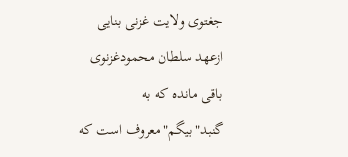جغتوی ولایت غزنی بنایی ازعهد سلطان محمودغزنوی باقی مانده که به گنبد"بیگم"معروف است که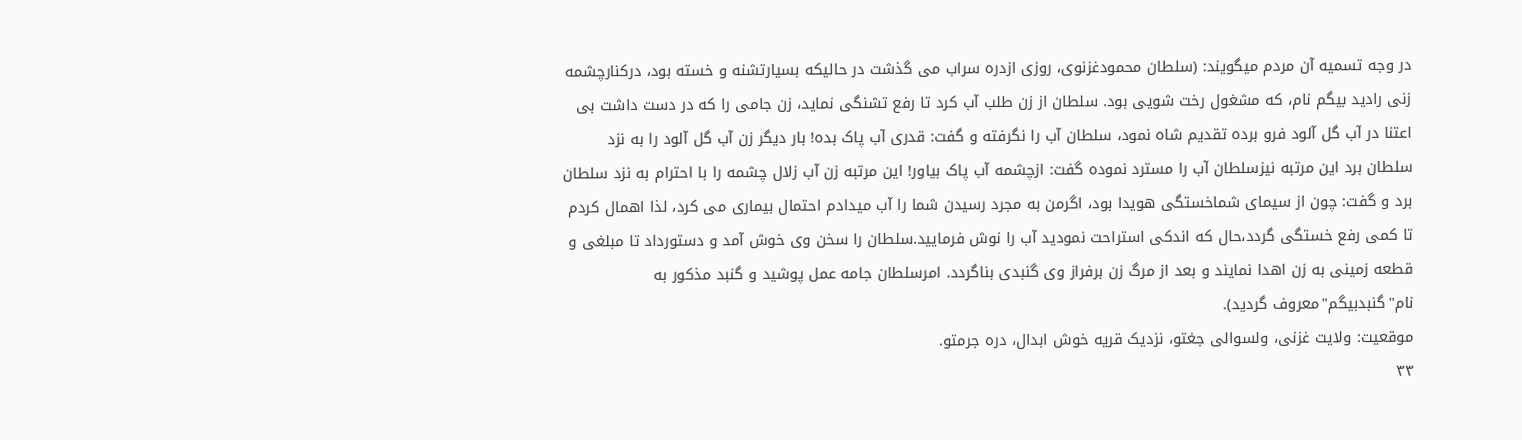در وجه تسمیه آن مردم میگویند: (سلطان محمودغزنوی، روزی ازدره سراب می گذشت در حالیکه بسیارتشنه و خسته بود، درکنارچشمه زنی رادید بیگم نام، که مشغول رخت شویی بود. سلطان از زن طلب آب کرد تا رفع تشنگی نماید، زن جامی را که در دست داشت بی اعتنا در آب گل آلود فرو برده تقدیم شاه نمود، سلطان آب را نگرفته و گفت: قدری آب پاک بده! بار دیگر زن آب گل آلود را به نزد سلطان برد این مرتبه نیزسلطان آب را مسترد نموده گفت: ازچشمه آب پاک بیاور! این مرتبه زن آب زلال چشمه را با احترام به نزد سلطان برد و گفت: چون از سیمای شماخستگی هویدا بود، اگرمن به مجرد رسیدن شما را آب میدادم احتمال بیماری می کرد، لذا اهمال کردم تا کمی رفع خستگی گردد،حال که اندکی استراحت نمودید آب را نوش فرمایید.سلطان را سخن وی خوش آمد و دستورداد تا مبلغی و قطعه زمینی به زن اهدا نمایند و بعد از مرگ زن برفراز وی گنبدی بناگردد. امرسلطان جامه عمل پوشید و گنبد مذکور به نام"گنبدبیگم"معروف گردید).
موقعیت: ولایت غزنی، ولسوالی جغتو، نزدیک قریه خوش ابدال، دره جرمتو.
۳۳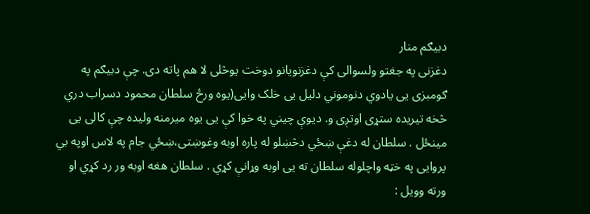دبیګم منار
دغزنی په جغتو ولسوالی کې دغزنویانو دوخت یوڅلی لا هم پاته دی. چې دبیګم په ګومبزی یی یادوي دنوموني دلیل یی خلک وايی(یوه ورځ سلطان محمود دسراب دري څخه تیریده ستړی اوتږی و. دیوې چیني په خوا کې یی یوه میرمنه ولیده چې کالی یی مینځل . سلطان له دغې ښځي دڅښلو له پاره اوبه وغوښتی،ښځي جام په لاس اوپه بي پروایی په خټه واچلوله سلطان ته یی اوبه وړانې کړي . سلطان هغه اوبه ور رد کړي او ورته وویل :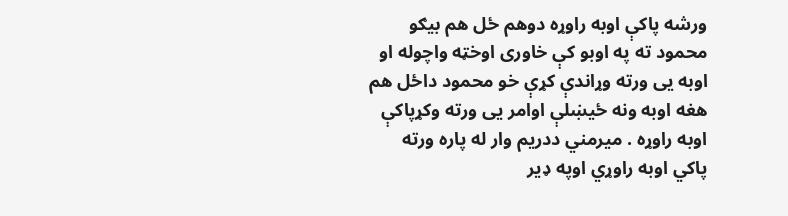ورشه پاکې اوبه راوړه دوهم ځل هم بیګو محمود ته په اوبو کې خاوری اوخټه واچوله او اوبه یی ورته وړاندې کړې خو محمود داځل هم هغه اوبه ونه ځیښلې اوامر یی ورته وکړپاکې اوبه راوړه . میرمني ددریم وار له پاره ورته پاکي اوبه راوړي اوپه ډیر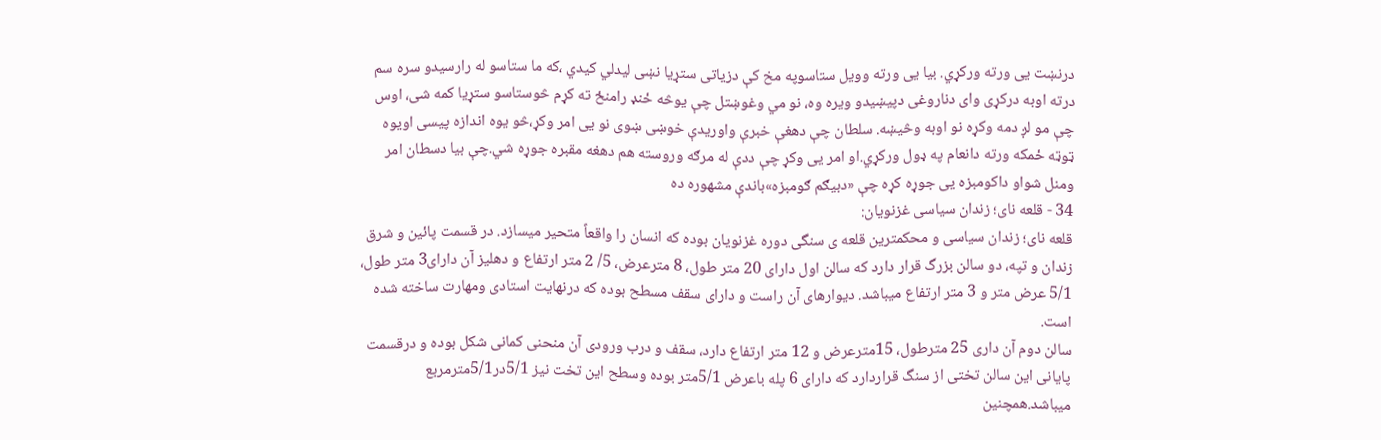درنښت یی ورته ورکړي. بیا یی ورته وويل ستاسوپه مخ کې دزیاتی ستړیا نښی لیدلي کیدي ،که ما ستاسو له رارسیدو سره سم درته اوبه درکړی وای دناروغی دپیښیدو ویره وه، نو مي وغوښتل چې یوڅه ځنډ رامنځ ته کړم څوستاسو ستړیا کمه شی، اوس چې مو لږ دمه وکړه نو اوبه وڅیښه. سلطان چې دهغې خبرې واوریدې خوښی ښوی نو یی امر وکړ،څو یوه اندازه پیسی اویوه ټوټه ځمکه ورته دانعام په ډول ورکړي.او امر یی وکړ چې ددې له مرګه وروسته هم دهغه مقبره جوړه شي.چې بیا دسطان امر ومنل شواو داکومبزه یی جوړه کړه چې «دبیګم ګومبزه»باندې مشهوره ده
34 - قلعه نای؛ زندان سیاسی غزنویان:
قلعه نای؛ زندان سیاسی و محکمترین قلعه ی سنگی دوره غزنویان بوده که انسان را واقعاً متحیر میسازد. در قسمت پائین و شرق زندان و تپه، دو سالن بزرگ قرار دارد که سالن اول دارای 20 متر طول، 8 مترعرض، 5/ 2 متر ارتفاع و دهلیز آن دارای3 متر طول، 5/1 عرض متر و 3 متر ارتفاع میباشد. دیوارهای آن راست و دارای سقف مسطح بوده که درنهایت استادی ومهارت ساخته شده است.
سالن دوم آن داری 25 مترطول، 15مترعرض و 12 متر ارتفاع دارد، سقف و درب ورودی آن منحنی کمانی شکل بوده و درقسمت پایانی این سالن تختی از سنگ قراردارد که دارای 6 پله باعرض 5/1متر بوده وسطح این تخت نیز 5/1در5/1مترمربع میباشد.همچنین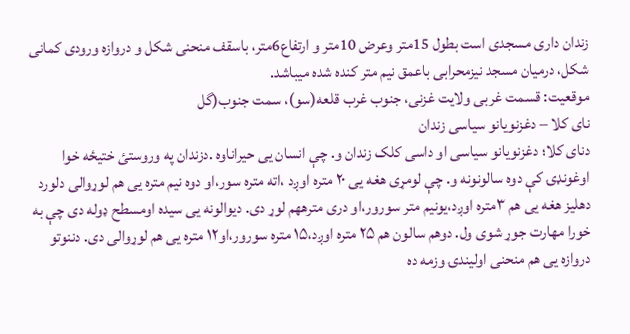زندان داری مسجدی است بطول 15متر وعرض 10متر و ارتفاع6متر، باسقف منحنی شکل و دروازه ورودی کمانی شکل، درمیان مسجد نیزمحرابی باعمق نیم متر کنده شده میباشد.
موقعیت: قسمت غربی ولایت غزنی، جنوب غرب قلعه(سو)، سمت جنوب(گل
نای کلا – دغزنویانو سیاسی زندان
دنای کلا؛ دغزنویانو سیاسی او داسی کلک زندان و. چې انسان یی حیراناوه .دزندان په وروستئ ختیځه خوا اوغونډۍ کې دوه سالونونه و. چې لومړی هغه یی ۲۰ متره اوږد ،اته متره سور،او دوه نیم متره یی هم لوړوالی دلورد دهلیز هغه یی هم ۳متره اوږد،یونیم متر سورور،او دری مترههم لوړ دی. دیوالونه یی سیده اومسطح ډوله دی چې به خورا مهارت جوړ شوی ول. دوهم سالون هم ۲۵ متره اوږد،۱۵ متره سورور،او۱۲ متره یی هم لوړوالی دی. دننوتو دروازه یی هم منحنی اولیندۍ وزمه ده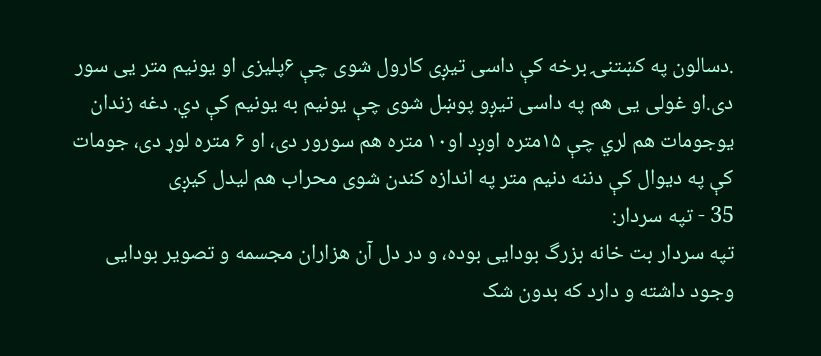.دسالون په کښتنۍ برخه کې داسی تیږی کارول شوی چې ۶پلیزی او یونیم متر یی سور دی.او غولی یی هم په داسی تیږو پوښل شوی چې یونیم به یونیم کې دي. دغه زندان یوجومات هم لري چې ۱۵متره اوږد او۱۰ متره هم سورور دی، او ۶ متره لوړ دی، جومات کې په دیوال کې دننه دنیم متر په اندازه کندن شوی محراب هم لیدل کیږی
35 - تپه سردار:
تپه سردار بت خانه بزرگ بودایی بوده، و در دل آن هزاران مجسمه و تصویر بودایی وجود داشته و دارد که بدون شک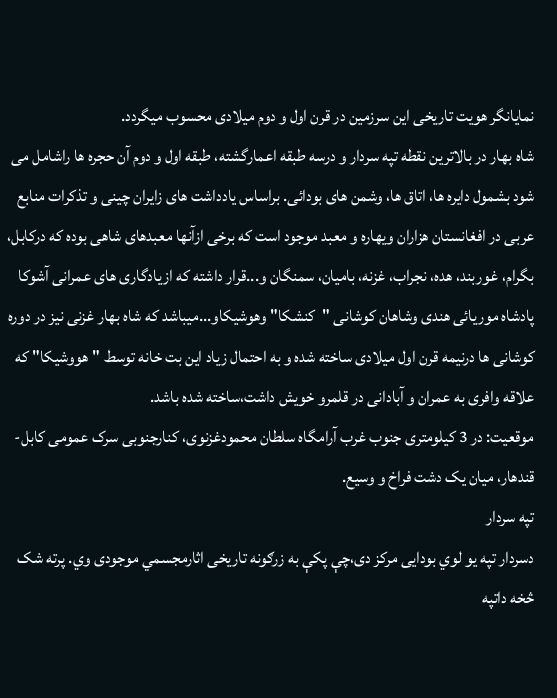نمایانگر هویت تاریخی این سرزمین در قرن اول و دوم میلادی محسوب میگردد.
شاه بهار در بالاترین نقطه تپه سردار و درسه طبقه اعمارگشته، طبقه اول و دوم آن حجره ها راشامل می شود بشمول دایره ها، اتاق ها، وشمن های بودائی. براساس یادداشت های زایران چینی و تذکرات منابع عربی در افغانستان هزاران ویهاره و معبد موجود است که برخی ازآنها معبدهای شاهی بوده که درکابل، بگرام، غوربند، هده، نجراب، غزنه، بامیان، سمنگان و...قرار داشته که ازیادگاری های عمرانی آشوکا پادشاه موریائی هندی وشاهان کوشانی "کنشکا"وهوشیکاو...میباشد که شاه بهار غزنی نیز در دوره کوشانی ها درنیمه قرن اول میلادی ساخته شده و به احتمال زیاد این بت خانه توسط "هووشیکا" که علاقه وافری به عمران و آبادانی در قلمرو خویش داشت،ساخته شده باشد.
موقعیت: در 3 کیلومتری جنوب غرب آرامگاه سلطان محمودغزنوی، کنارجنوبی سرک عمومی کابل- قندهار، میان یک دشت فراخ و وسیع.
تپه سردار
دسردار تپه یو لوي بودایی مرکز دی،چې پکې به زرګونه تاریخی اثارمجسمي موجودی وي. پرته شک څخه داتپه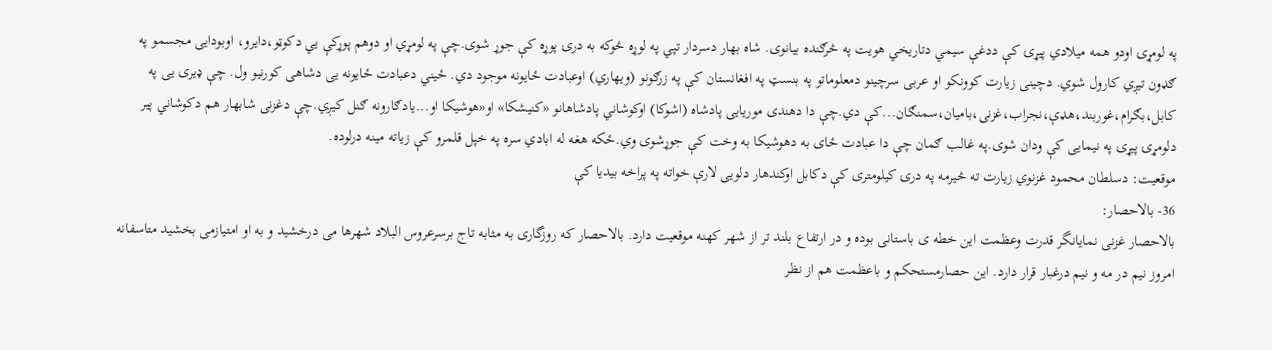په لومړۍ اودو همه میلادي پیړۍ کې ددغې سیمي دتاریخي هویت په څرګنده بیانوی. شاه بهار دسردار تپي په لوړه څوکه به درۍ پوړه کې جوړ شوی.چې په لومړي او دوهم پوړکې یي دکوټو،دایرو، اوبودایی مجسمو په ګډون تیږي کارول شوي. دچینی زیارت کوونکو او عربی سرچینو دمعلوماتو په بنسټ په افغانستان کې په زرګونو (ویهاري) اوعبادت ځایونه موجود دي. ځیني دعبادت ځایونه یی دشاهی کورنیو ول. چې ډیری یی په کابل،بګرام،غوربند،هډې،نجراب،غزنی،بامیان،سمنګان...کې دي.چې دا دهندی موریایی پادشاه (اشوکا) اوکوشاني پادشاهانو «کنیشکا» او«هوشیکا او...یادګارونه ګنل کیږي.چې دغزنی شابهار هم دکوشاني پیر دلومړۍ پیړۍ په نیمایی کې ودان شوی.په غالب ګمان چې دا عبادت ځای به دهوشیکا به وخت کې جوړشوی وي.ځکه هغه له ابادي سره په خپل قلمرو کې زیاته مینه درلوده.
موقعیت: دسلطان محمود غزنوي زیارت ته څیرمه په درۍ کیلومتری کې دکابل اوکندهار دلویی لارې خواته په پراخه بیدیا کې
36- بالاحصار:
بالاحصار غزنی نمایانگر قدرت وعظمت این خطه ی باستانی بوده و در ارتفاع بلند تر از شهر کهنه موقعیت دارد. بالاحصار که روزگاری به مثابه تاج برسرعروس البلاد شهرها می درخشید و به او امتیازمی بخشید متاسفانه امروز نیم در مه و نیم درغبار قرار دارد. این حصارمستحکم و باعظمت هم از نظر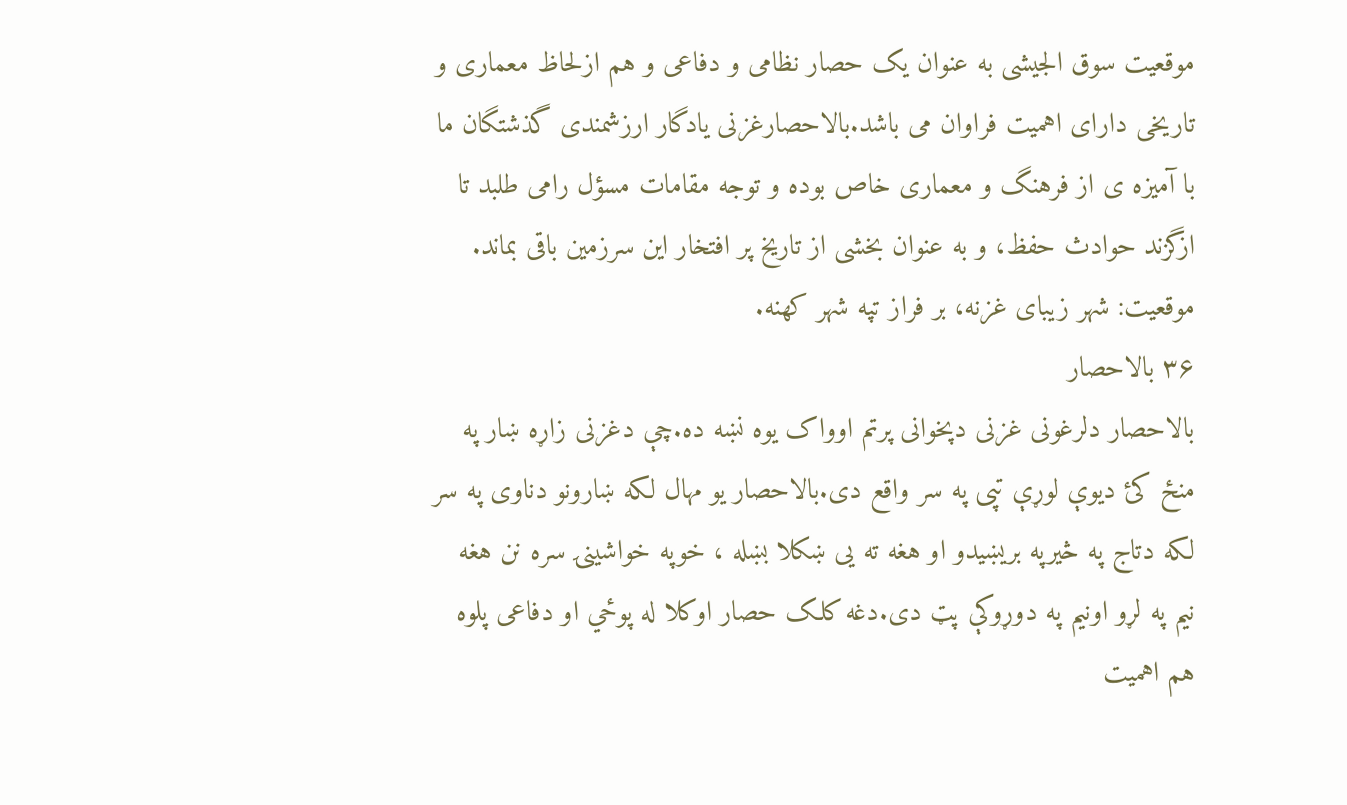موقعیت سوق الجیشی به عنوان یک حصار نظامی و دفاعی و هم ازلحاظ معماری و تاریخی دارای اهمیت فراوان می باشد.بالاحصارغزنی یادگار ارزشمندی گذشتگان ما با آمیزه ی از فرهنگ و معماری خاص بوده و توجه مقامات مسؤل رامی طلبد تا ازگزند حوادث حفظ، و به عنوان بخشی از تاریخ پر افتخار این سرزمین باقی بماند.
موقعیت: شهر زیبای غزنه، بر فراز تپه شهر کهنه.
۳۶ بالاحصار
بالاحصار دلرغونی غزنی دپخوانی پرتم اوواک یوه نښه ده.چې دغزنی زاړه ښار په منځ کئ دیوې لوړې تپی په سر واقع دی.بالاحصار یو مهال لکه ښارونو دناوی په سر لکه دتاج په څیرپه بریښیدو او هغه ته یی ښکلا بښله ، خوپه خواشینۍ سره نن هغه نیم په لړو اونیم په دوړوکې پټ دی.دغه کلک حصار اوکلا له پوځي او دفاعی پلوه هم اهمیت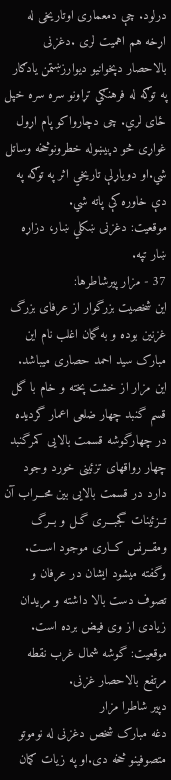درلود. چې دمعماری اوتاریخی له اړخه هم اهمیت لری .دغزنی بالاحصار دپخوانیو دیوارزښتمن یادګار په توګه له فرهنګي تړاونو سره سره خپل ځای لري. چی دچارواکو پام اړول غواړی څو دپیښوله خطرونوڅخه وساتل شي.او دویاړلې تاریخي اثر په توګه په دې خاوره کې پاته شي.
موقعیت: دغزنی ښکلي ښار، دزاړه ښار تپه.
37 - مزار پیرشاطرها:
این شخصیت بزرگوار از عرفای بزرگ غزنین بوده و به گمان اغلب نام این مبارک سید احمد حصاری میباشد.
این مزار از خشت پخته و خام با گل قسم گنبد چهار ضلعی اعمار گردیده در چهارگوشه قسمت بالایی کمرگنبد چهار رواقهای تزئینی خورد وجود دارد در قسمت بالایی بین محـــراب آن تــزئینات گجبـــری گـل و بــرگ ومقــرنس کــاری موجود اســت. وگفته میشود ایشان در عرفان و تصوف دست بالا داشته و مریدان زیادی از وی فیض برده است.
موقعیت: گوشه شمال غرب نقطه مرتفع بالاحصار غزنی.
دپیر شاطرا مزار
دغه مبارک شخص دغزنی له نوموتو متصوفینو څخه دی.او په زیات ګمان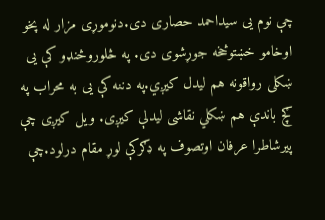چې نوم یی سیداحمد حصاری دی.دنوموړی مزار له پخو اوخامو خښتوڅخه جوړشوی دی. په څلوروڅنډو کې یی ښکلی رواقونه هم لیدل کیږي.په دننه کې یی به محراب په ګچ باندې هم ښکلي نقاشی لیدلې کیږی. ویل کیږی چې پیرشاطرا عرفان اوتصوف په ډګرکې لوړ مقام درلود.چې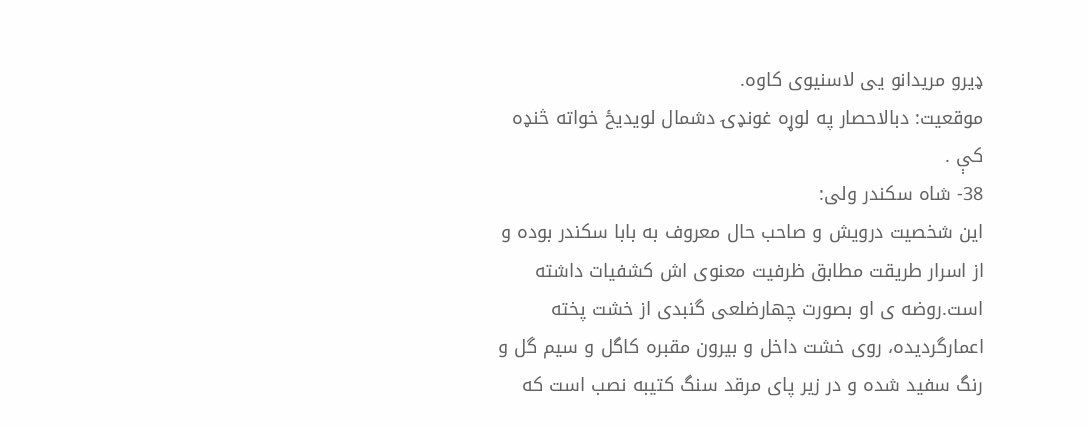ډیرو مریدانو یی لاسنیوی کاوه.
موقعیت: دبالاحصار په لوړه غونډۍ دشمال لویدیځ خواته څنډه کې .
38- شاه سکندر ولی:
این شخصیت درویش و صاحب حال معروف به بابا سکندر بوده و از اسرار طریقت مطابق ظرفیت معنوی اش کشفیات داشته است.روضه ی او بصورت چهارضلعی گنبدی از خشت پخته اعمارگردیده، روی خشت داخل و بیرون مقبره کاگل و سیم گل و رنگ سفید شده و در زیر پای مرقد سنگ کتیبه نصب است که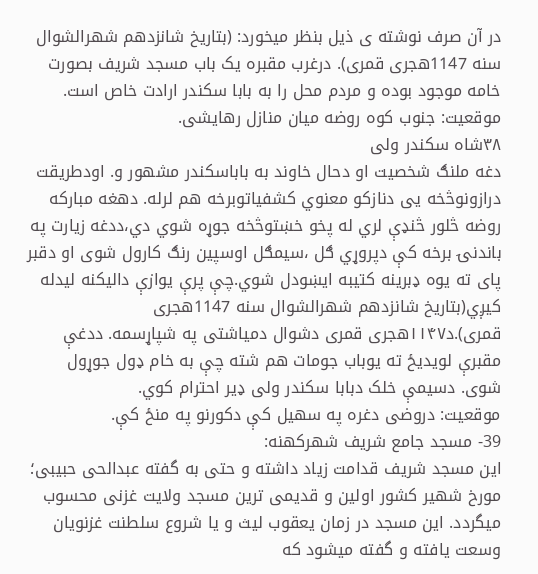در آن صرف نوشته ی ذیل بنظر میخورد: (بتاریخ شانزدهم شهرالشوال سنه 1147هجری قمری). درغرب مقبره یک باب مسجد شریف بصورت خامه موجود بوده و مردم محل را به بابا سکندر ارادت خاص است.
موقعیت: جنوب کوه روضه میان منازل رهایشی.
۳۸شاه سکندر ولی
دغه ملنګ شخصیت او دحال خاوند به باباسکندر مشهور و. اودطریقت درازونوڅخه یی دنازکو معنوي کشفیاتوبرخه هم لرله. دهغه مبارکه روضه څلور څنډې لري له پخو خښتوڅخه جوړه شوي دي،ددغه زیارت په باندنۍ برخه کې دپروړي ګل ،سیمګل اوسپین رنګ کارول شوی او دقبر پای ته یوه ډبرینه کتیبه ایښودل شوي.چې پرې یوازې دالیکنه لیدله کیږي(بتاریخ شانزدهم شهرالشوال سنه 1147هجری قمری).د۱۱۴۷هجری قمری دشوال دمیاشتی په شپاړسمه. ددغې مقبرې لویدیځ ته یوباب جومات هم شته چې به خام ډول جوړول شوی. دسیمې خلک دبابا سکندر ولی ډیر احترام کوي.
موقعیت: دروضی دغره په سهیل کې دکورنو په منځ کې.
39- مسجد جامع شریف شهرکهنه:
این مسجد شریف قدامت زیاد داشته و حتی به گفته عبدالحی حبیبی؛ مورخ شهیر کشور اولین و قدیمی ترین مسجد ولایت غزنی محسوب میگردد. این مسجد در زمان یعقوب لیث و یا شروع سلطنت غزنویان وسعت یافته و گفته میشود که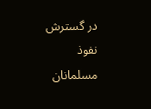در گسترش نفوذ مسلمانان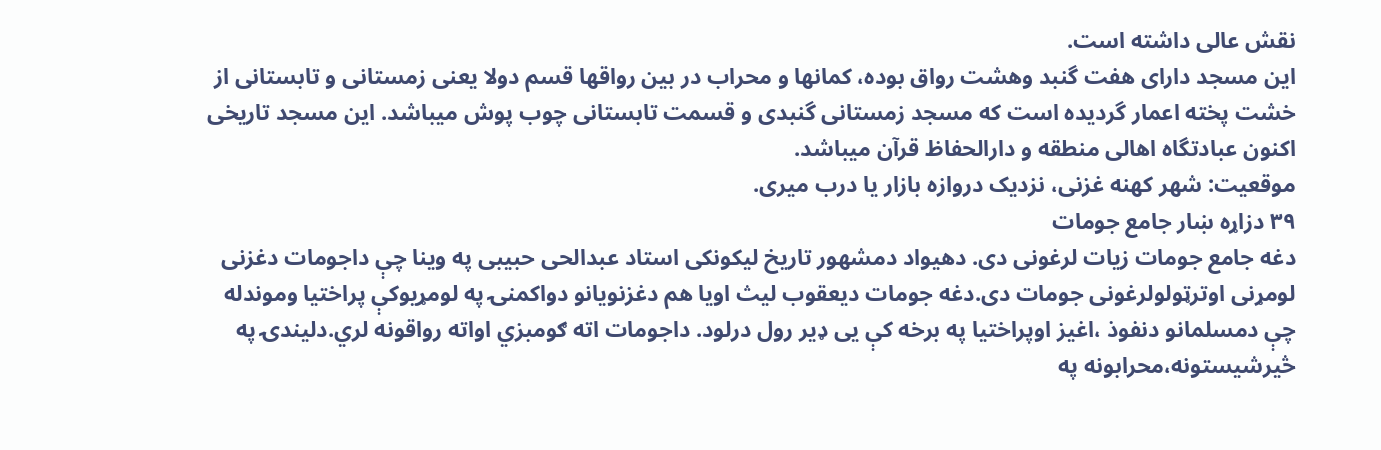نقش عالی داشته است.
این مسجد دارای هفت گنبد وهشت رواق بوده، کمانها و محراب در بین رواقها قسم دولا یعنی زمستانی و تابستانی از خشت پخته اعمار گردیده است که مسجد زمستانی گنبدی و قسمت تابستانی چوب پوش میباشد. این مسجد تاریخی اکنون عبادتگاه اهالی منطقه و دارالحفاظ قرآن میباشد.
موقعیت: شهر کهنه غزنی، نزدیک دروازه بازار یا درب میری.
۳۹ دزاړه ښار جامع جومات
دغه جامع جومات زیات لرغونی دی. دهیواد دمشهور تاریخ لیکونکی استاد عبدالحی حبیبی په وینا چې داجومات دغزنی لومړنی اوترټولولرغونی جومات دی.دغه جومات دیعقوب لیث اویا هم دغزنویانو دواکمنۍ په لومړیوکې پراختیا وموندله چې دمسلمانو دنفوذ ،اغیز اوپراختیا په برخه کې یی ډیر رول درلود. داجومات اته ګومبزي اواته رواقونه لري.دلیندۍ په څیرشیستونه،محرابونه په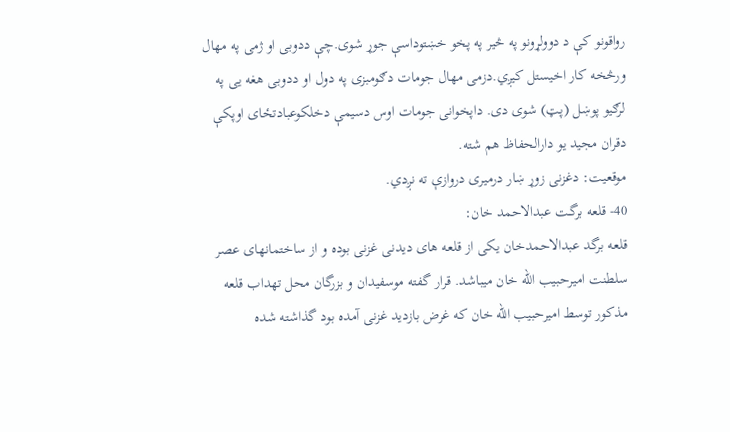رواقونو کې د دوولړونو په څیر په پخو خښتوداسې جوړ شوی.چې ددوبی او ژمی په مهال ورڅخه کار اخیستل کیږي.دزمی مهال جومات دګومبزی په دول او ددوبی هغه یی په لرګیو پوښل (پټ) شوی دی. داپخوانی جومات اوس دسیمې دخلکوعبادتځای اوپکې دقران مجید یو دارالحفاظ هم شته.
موقعیت: دغزنی زوړ ښار درمیری دروازې ته نږدي.
40- قلعه برگـت عبدالاحمد خان:
قلعه برگد عبدالاحمدخان یکی از قلعه های دیدنی غزنی بوده و از ساختمانهای عصر سلطنت امیرحبیب الله خان میباشد. قرار گفته موسفیدان و بزرگان محل تهداب قلعه مذکور توسط امیرحبیب الله خان که غرض بازدید غزنی آمده بود گذاشته شده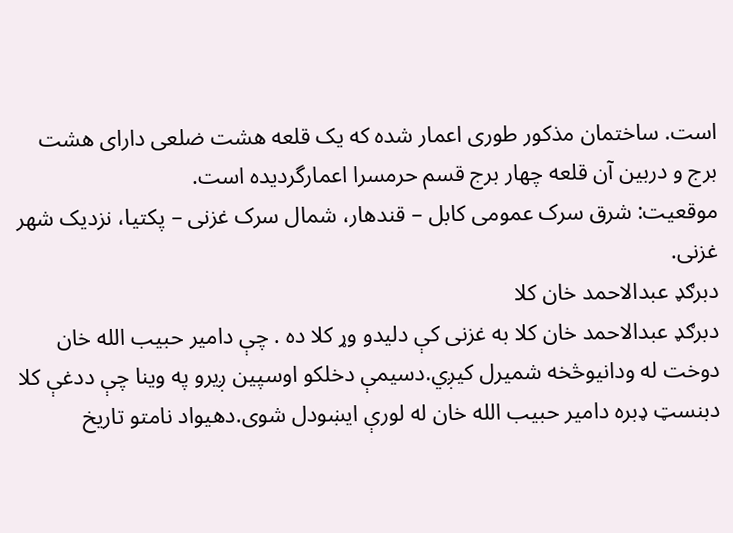است. ساختمان مذکور طوری اعمار شده که یک قلعه هشت ضلعی دارای هشت برج و دربین آن قلعه چهار برج قسم حرمسرا اعمارگردیده است.
موقعیت: شرق سرک عمومی کابل – قندهار، شمال سرک غزنی – پکتیا، نزدیک شهر غزنی.
دبرګډ عبدالاحمد خان کلا
دبرګډ عبدالاحمد خان کلا به غزنی کې دلیدو وړ کلا ده . چې دامیر حبیب الله خان دوخت له ودانیوڅخه شمیرل کیږي.دسیمې دخلکو اوسپین ږيرو په وینا چې ددغې کلا دبنسټ ډبره دامیر حبیب الله خان له لورې ایښودل شوی.دهیواد نامتو تاریخ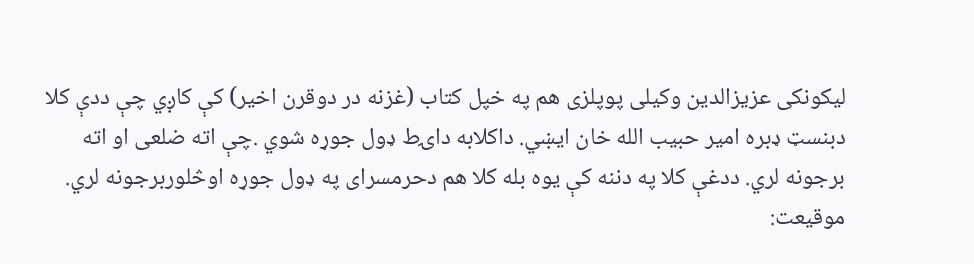لیکونکی عزیزالدین وکیلی پوپلزی هم په خپل کتاب (غزنه در دوقرن اخیر) کې کاږي چې ددې کلا دبنسټ ډبره امیر حبیب الله خان ایښي. داکلابه داۍط ډول جوړه شوي .چې اته ضلعی او اته برجونه لري. ددغې کلا په دننه کې یوه بله کلا هم دحرمسرای په ډول جوړه اوڅلوربرجونه لري.
موقیعت: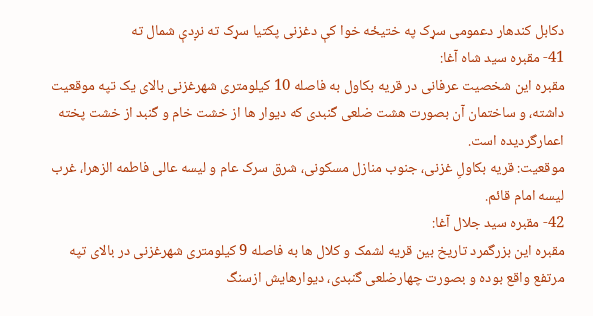دکابل کندهار دعمومی سړک په ختیځه خوا کې دغزنی پکتیا سړک ته نږدې شمال ته
41- مقبره سید شاه آغا:
مقبره این شخصیت عرفانی در قریه بکاول به فاصله 10 کیلومتری شهرغزنی بالای یک تپه موقعیت داشته، و ساختمان آن بصورت هشت ضلعی گنبدی که دیوار ها از خشت خام و گنبد از خشت پخته اعمارگردیده است.
موقعیت: قریه بکاولِ غزنی، جنوب منازل مسکونی، شرق سرک عام و لیسه عالی فاطمه الزهرا، غرب لیسه امام قائم.
42- مقبره سید جلال آغا:
مقبره این بزرگمرد تاریخ بین قریه لشمک و کلال ها به فاصله 9 کیلومتری شهرغزنی در بالای تپه مرتفع واقع بوده و بصورت چهارضلعی گنبدی، دیوارهایش ازسنگ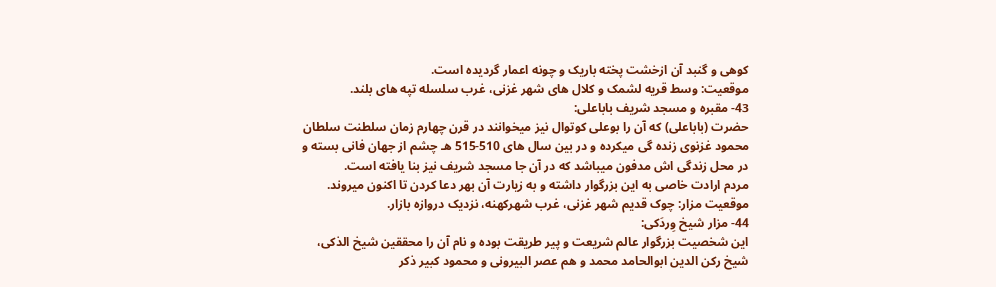کوهی و گنبد آن ازخشت پخته باریک و چونه اعمار گردیده است.
موقعیت: وسط قریه لشمک و کلال های شهر غزنی، غرب سلسله تپه های بلند.
43- مقبره و مسجد شریف باباعلی:
حضرت (باباعلی) که آن را بوعلی کوتوال نیز میخوانند در قرن چهارم زمان سلطنت سلطان محمود غزنوی زنده گی میکرده و در بین سال های 510-515 هـ چشم از جهان فانی بسته و در محل زندگی اش مدفون میباشد که در آن جا مسجد شریف نیز بنا یافته است.
مردم ارادت خاصی به این بزرگوار داشته و به زیارت آن بهر دعا کردن تا اکنون میروند.
موقعیت مزار: چوک قدیم شهر غزنی، غرب شهرکهنه، نزدیک دروازه بازار.
44- مزار شیخ وِردَکی:
این شخصیت بزرگوار عالم شریعت و پیر طریقت بوده و نام آن را محققین شیخ الذکی، شیخ رکن الدین ابوالحامد محمد و هم عصر البیرونی و محمود کبیر ذکر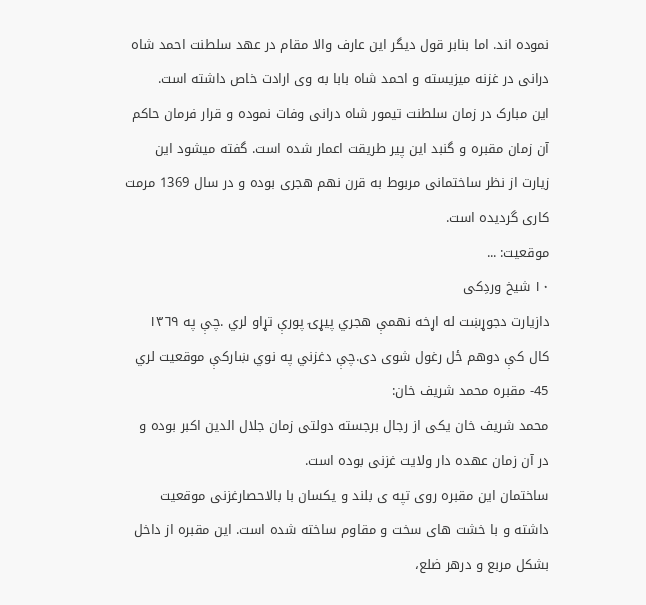نموده اند. اما بنابر قول دیگر این عارف والا مقام در عهد سلطنت احمد شاه درانی در غزنه میزیسته و احمد شاه بابا به وی ارادت خاص داشته است.
این مبارک در زمان سلطنت تیمور شاه درانی وفات نموده و قرار فرمان حاکم آن زمان مقبره و گنبد این پیر طریقت اعمار شده است. گفته میشود اين زيارت از نظر ساختمانی مربوط به قرن نهم هجری بوده و در سال 1369 مرمت كاری گرديده است.
موقعیت: ...
١٠ شيخ وردِکى
دازیارت دجوړښت له اړخه نهمې هجري پيړۍ پورې تړاو لري .چې په ١٣٦٩ کال کې دوهم ځل رغول شوى دى.چې دغزني په نوي ښارکې موقعيت لري
45- مقبره محمد شریف خان:
محمد شریف خان یکی از رجال برجسته دولتی زمان جلال الدین اکبر بوده و در آن زمان عهده دار ولایت غزنی بوده است.
ساختمان این مقبره روی تپه ی بلند و یکسان با بالاحصارغزنی موقعیت داشته و با خشت های سخت و مقاوم ساخته شده است. این مقبره از داخل بشکل مربع و درهر ضلع،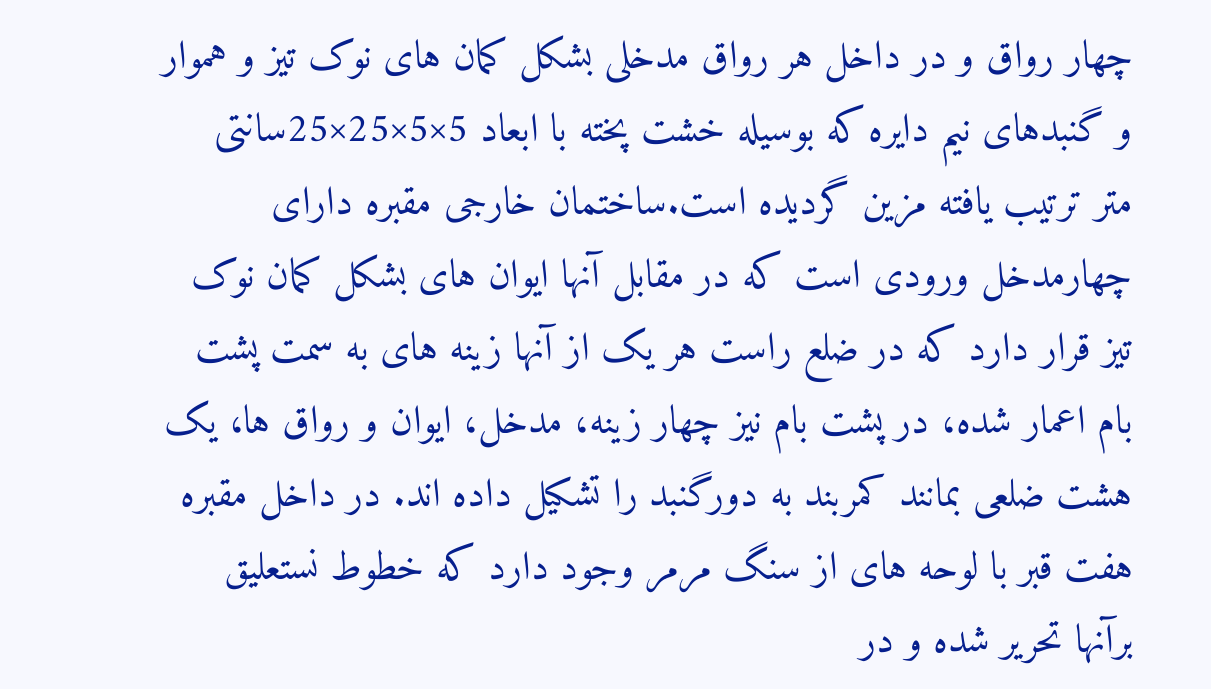چهار رواق و در داخل هر رواق مدخلی بشکل کمان های نوک تیز و هموار و گنبدهای نیم دایره که بوسیله خشت پخته با ابعاد 5×5×25×25سانتی متر ترتیب یافته مزین گردیده است.ساختمان خارجی مقبره دارای چهارمدخل ورودی است که در مقابل آنها ایوان های بشکل کمان نوک تیز قرار دارد که در ضلع راست هر یک از آنها زینه های به سمت پشت بام اعمار شده، در پشت بام نیز چهار زینه، مدخل، ایوان و رواق ها، یک هشت ضلعی بمانند کمربند به دورگنبد را تشکیل داده اند. در داخل مقبره هفت قبر با لوحه های از سنگ مرمر وجود دارد که خطوط نستعلیق برآنها تحریر شده و در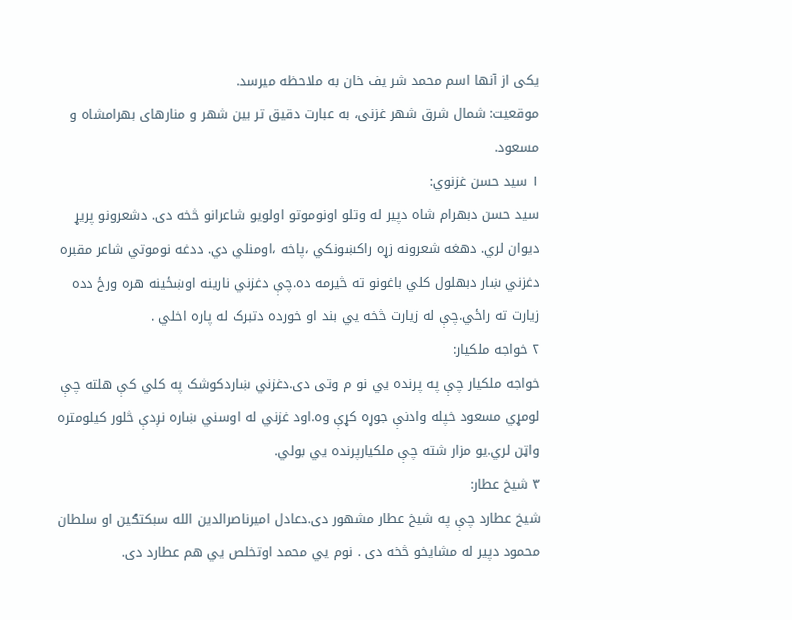یکی از آنها اسم محمد شر یف خان به ملاحظه میرسد.
موقعیت: شمال شرق شهر غزنی، به عبارت دقیق تر بین شهر و منارهای بهرامشاه و مسعود.
١ سيد حسن غزنوي:
سيد حسن دبهرام شاه دپير له وتلو اونوموتو اولويو شاعرانو څخه دى. دشعرونو پريړ ديوان لري. دهغه شعرونه زړه راکښونکي ،پاخه ،اومنلي دي. ددغه نوموتي شاعر مقبره دغزني ښار دبهلول کلي باغونو ته څيرمه ده.چې دغزني نارينه اوښځينه هره ورځ دده زيارت ته راځي.چې له زيارت څخه يي بند او خورده دتبرک له پاره اخلي .
٢ خواجه ملکيار:
خواجه ملکيار چې په پرنده يي نو م وتى دى.دغزني ښاردکوشک په کلي کې هلته چې لومړي مسعود خپله وادنې جوړه کړې وه.اود غزني له اوسني ښاره نږدې څلور کيلومتره واټن لري.يو مزار شته چې ملکيارپرنده يي بولي.
٣ شيخ عطار:
شيخ عطارد چې په شيخ عطار مشهور دى.دعادل اميرناصرالدين الله سبکتګين او سلطان محمود دپير له مشايخو څخه دى . نوم يي محمد اوتخلص يي هم عطارد دى.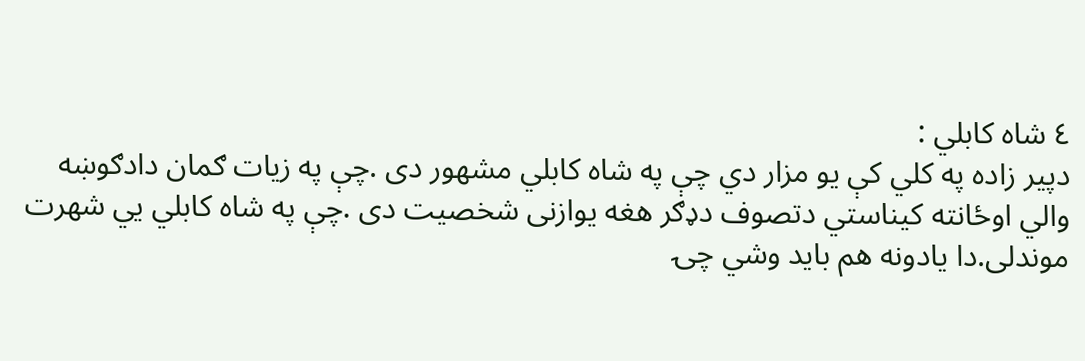٤ شاه کابلي :
دپير زاده په کلي کې يو مزار دي چې په شاه کابلي مشهور دى .چې په زيات ګمان دادګوښه والي اوځانته کيناستي دتصوف دډګر هغه يوازنى شخصيت دى .چې په شاه کابلي يي شهرت موندلى.دا يادونه هم بايد وشي چۍ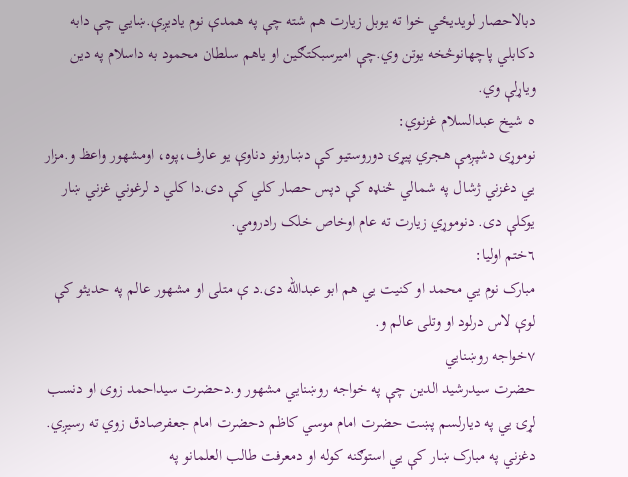دبالاحصار لويديځي خوا ته يوبل زيارت هم شته چې په همدې نوم ياديږې.ښايي چې دابه دکابلي پاچهانوڅخه يوتن وي.چې اميرسبکتګين او ياهم سلطان محمود به داسلام په دين وياړلې وي.
٥ شيخ عبدالسلام غزنوي:
نوموړى دشپږمې هجري پيړۍ دوروستيو کې دښارونو دناوې يو عارف،پوه، اومشهور واعظ و.مزار يي دغزني ژشال په شمالي څنډه کې دپس حصار کلي کې دى.دا کلي د لرغوني غزني ښار يوکلې دى. دنوموړي زيارت ته عام اوخاص خلک رادرومي.
٦ختم اوليا:
مبارک نوم يي محمد او کنيت يي هم ابو عبدالله دى.د ې متلى او مشهور عالم په حديثو کې لوې لاس درلود او وتلى عالم و.
٧خواجه روښنايي
حضرت سيدرشيد الدين چې په خواجه روښنايي مشهور و.دحضرت سيداحمد زوى او دنسب لړۍ يي په ديارلسم پښت حضرت امام موسي کاظم دحضرت امام جعفرصادق زوي ته رسيږي. دغزني په مبارک ښار کې يي استوګنه کوله او دمعرفت طالب العلمانو په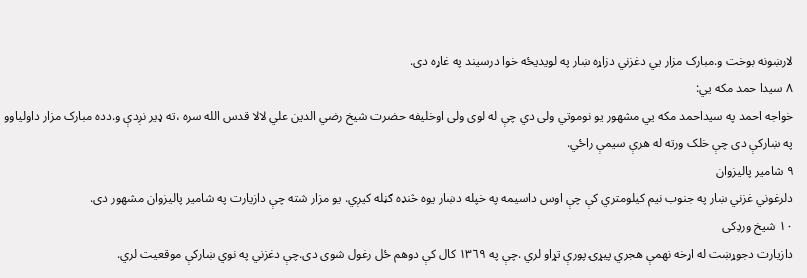لارښونه بوخت و.مبارک مزار يي دغزني دزاړه ښار په لويديځه خوا درسيند په غاړه دى.
٨ سيدا حمد مکه يي:
خواجه احمد په سيداحمد مکه يي مشهور يو نوموتي ولى دي چې له لوى ولى اوخليفه حضرت شيخ رضي الدين علي لالا قدس الله سره ،ته ډير نږدې و.دده مبارک مزار داولياوو په ښارکې دى چې خلک ورته له هرې سيمې راځي.
٩ شامير پاليزوان
دلرغوني غزني ښار په جنوب نيم کيلومتري کې چې اوس داسيمه په خپله دښار يوه څنډه ګڼله کيږي. يو مزار شته چې دازيارت په شامير پاليزوان مشهور دى.
١٠ شيخ وردِکى
دازیارت دجوړښت له اړخه نهمې هجري پيړۍ پورې تړاو لري .چې په ١٣٦٩ کال کې دوهم ځل رغول شوى دى.چې دغزني په نوي ښارکې موقعيت لري.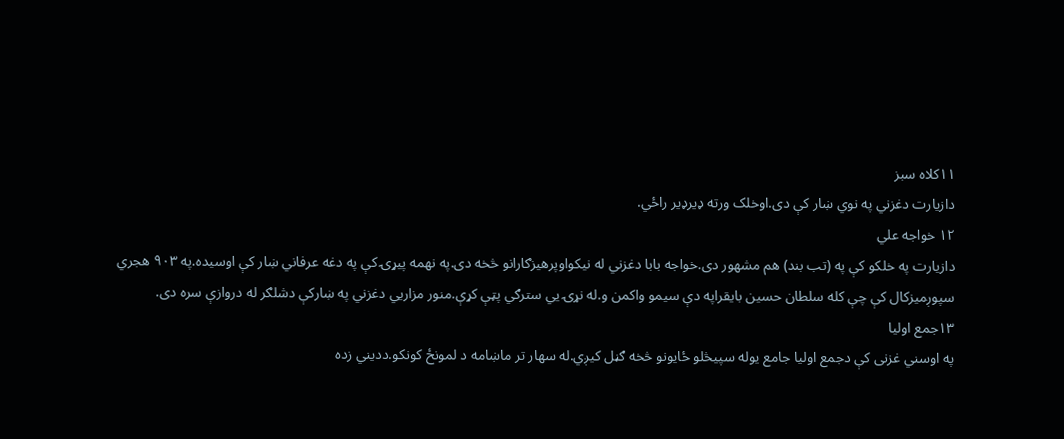١١کلاه سبز
دازيارت دغزني په نوي ښار کې دى.اوخلک ورته ډيرډير راځي.
١٢ خواجه علي
دازيارت په خلکو کې په (تب بند) هم مشهور دى.خواجه بابا دغزني له نيکواوپرهيزګارانو څخه دى.په نهمه پيړۍ کې په دغه عرفاني ښار کې اوسيده.په ٩٠٣ هجري سپوږميزکال کې چې کله سلطان حسين بايقراپه دې سيمو واکمن و.له نړۍ يي سترګي پټې کړې.منور مزاريي دغزني په ښارکې دشلګر له دروازې سره دى.
١٣جمع اوليا
په اوسني غزنى کې دجمع اوليا جامع يوله سپيڅلو ځايونو څخه ګڼل کيږي.له سهار تر ماښامه د لمونځ کونکو.دديني زده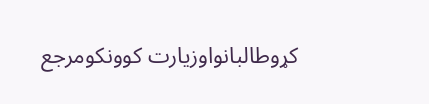کړوطالبانواوزيارت کوونکومرجع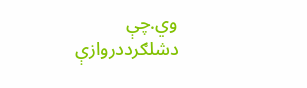وي.چې دشلګرددروازې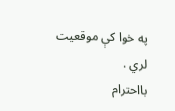په خوا کې موقعيت لري .
بااحترام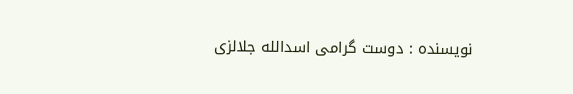نویسنده : دوست گرامی اسدالله جلالزى